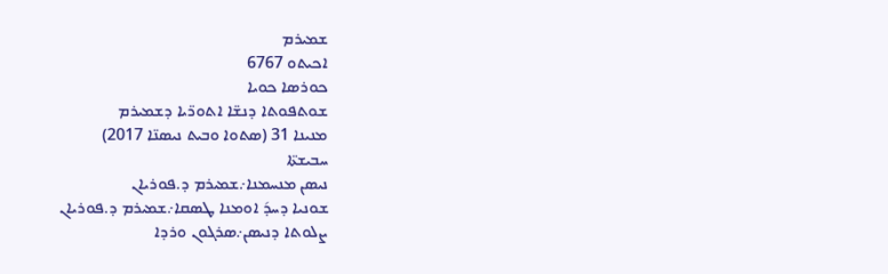ܫܡܝܪܡ
ܐܟܝܬܘ 6767
ܟܘܪܣܐ ܟܘܝܐ
ܫܘܬܦܘܬܐ ܕܢܫ̈ܐ ܐܬܘܖ̈ܝܐ ܕܫܡܝܪܡ
ܡܢܝܢܐ 31 (ܣܬܘܐ ܘܒܝܬ ܢܝܣܢ̈ܐ 2017)
ܚܒܝܫܬ̈ܐ
ܢܝܣܢ ܡܢܚܡܢܐ܇ܫܡܝܪܡ ܕ.ܦܘܪܝܐܢ
ܫܘܢܝܐ ܕܚܕ݇ ܐܘܡܢܐ ܛܤܩܐ܇ܫܡܝܪܡ ܕ.ܦܘܪܝܐܢ
ܨܠܘܬܐ ܕܢܝܣܢ܇ܣܪܓܘܢ ܘܪܕܐ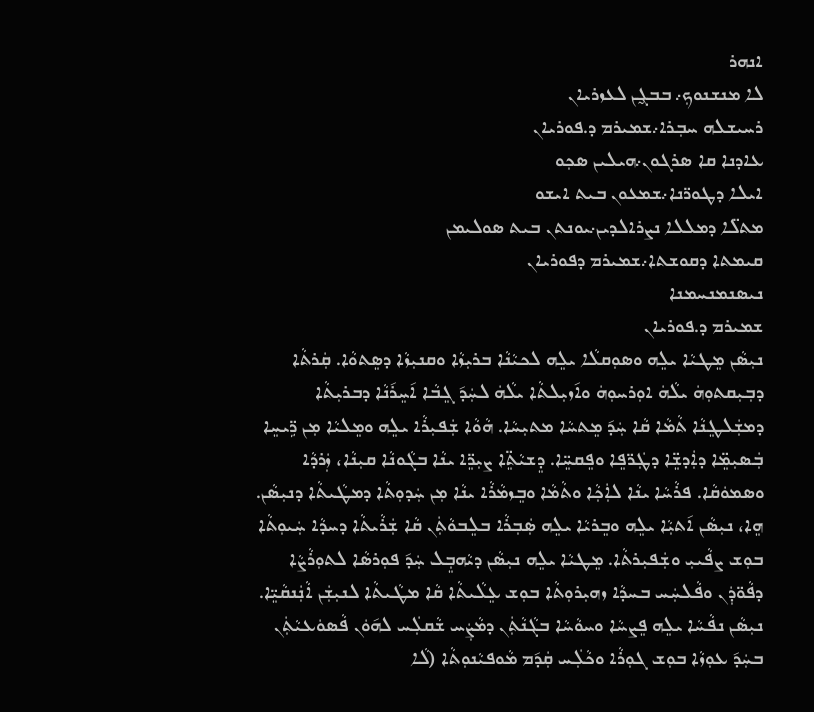ܐܢܗܪ
ܠܐ ܡܢܫܢܘܟܼ܇ ܒܒܓ̰ܢ ܠܥܙܪܝܐܢ
ܪܚܝܫܠܗ ܚܒܼܪܐ܇ܫܡܝܪܡ ܕ.ܦܘܪܝܐܢ
ܥܐܕܢܐ ܩܐ ܣܪܓܘܢ܇ܗܝܠܝܢ ܣܟܼܘ
ܐܝܠܐ ܕܛܘܖ̈ܢܐ܇ܫܡܥܘܢ ܒܝܬ ܐܝܫܘ
ܡܬܠ̈ܐ ܕܡܠܠܐ ܢܨܪܐܠܕܝܢ܇ܝܘܢܬܢ ܒܝܬ ܣܘܠܝܡܢ
ܩܝܡܬܐ ܕܩܘܫܬܐ܇ܫܡܝܪܡ ܕܦܘܪܝܐܢ
ܢܝܣܢܡܢܚܡܢܐ
ܫܡܝܪܡ ܕ.ܦܘܪܝܐܢ
ܢܝܼܣܵܢ ܡܸܛܝܵܐ ܝܠܸܗ ܘܣܘܼܩܠܵܐ ܝܠܸܗ ܠܟܝܵܢܵܐ ܒܪܝܼܙܵܐ ܘܩܢܝܼܙܵܐ ܕܣܸܬܘܵܐ. ܩܲܪܬܵܐ ܕܒܼܝܼܩܬܘܼܗܿ ܝܠܵܗܿ ܐܘܼܪܚܘܼܗܿ ܘܐ݇ܙܝܼܠܬܵܐ ܝܠܵܗܿ ܠܚܲܕ݇ ܓܸܒܵܐ ܐ݇ܚܸܪ݇ܢܵܐ ܕܒܪܝܼܬܵܐ ܕܡܫܲܠܛܸܢܵܐ ܬܵܡܵܐ ܩܵܐ ܚܲܕ݇ ܡܸܬܚܵܐ ܡܬܝܼܚܵܐ. ܗܵܘܵܐ ܫܲܦܝܼܪܵܐ ܝܠܸܗ ܘܡܸܠܝܵܐ ܡܼܢ ܖܹ̈ܝܚܸܐ ܒܲܣܝܼܡܸ̈ܐ ܕܐܲܕܫܸ̈ܐ ܕܛܲܖ̈ܦܸܐ ܘܦܸܩܚܸ̈ܐ. ܕܸܫܝܵܬܸ̈ܐ ܨܝܼܖܸ̈ܐ ܝܢܵܐ ܒܓܵܘܢܵܐ ܩܝܼܢܵܐ، ܙܲܪܕܵܐ ܘܣܡܘܿܩܵܐ. ܦܪܵܚܵܐ ܝܢܵܐ ܠܐܲܟܼܵܐ ܘܬܵܡܵܐ ܘܒܸܙܡܵܪܵܐ ܝܢܵܐ ܡܼܢ ܚܲܕܘܼܬܵܐ ܕܡܛܵܝܬܵܐ ܕܢܝܼܣܵܢ.
ܗܸܐ، ܢܝܼܣܵܢ ܐ݇ܬܝܼܵܐ ܝܠܸܗ ܘܒܸܪܝܵܐ ܝܠܸܗ ܣܲܒܼܪܵܐ ܒܠܸܒܘܵܬܲܢ ܩܵܐ ܫܲܪܵܝܬܵܐ ܕܚܕܵܐ ܚܲܝܘܼܬܵܐ ܒܘܼܫ ܨܦܵܝܝܼ ܘܫܲܦܝܼܪܬܵܐ. ܡܸܛܝܵܐ ܝܠܸܗ ܢܝܼܣܵܢ ܕܝܵܗܒܼܸܠ ܚܲܕ݇ ܦܘܼܪܣܵܐ ܠܬܘܼܪܵܨܵܐ ܕܦܵܘ̈ܕܲܢ ܘܦܵܠܚܲܚ ܒܚܕܵܐ ܙܗܝܼܪܘܼܬܵܐ ܒܘܼܫ ܥܸܠܵܝܬܵܐ ܩܵܐ ܡܛܵܝܬܵܐ ܠܢܝܼܫܲܢ ܐܵܢܲܢܩܵܝܸ̈ܐ.
ܢܝܼܣܵܢ ܢܦܵܚܵܐ ܝܠܸܗ ܦܸܨܚܵܐ ܘܚܘܵܚܵܐ ܒܓܵܢܵܬܲܢ ܕܡܵܨܲܚ ܫܵܩܠܲܚ ܠܗ݇ܘܿܢ ܦܵܣܘܿܥܝܵܬܲܢ ܒܚܲܕ݇ ܥܘܼܙܵܐ ܒܘܼܫ ܓܘܼܪܵܐ ܘܟܵܠܲܚ ܩܲܕ݇ܡ ܡܵܘܦܝܵܢܘܼܬܵܐ (ܠܵܐ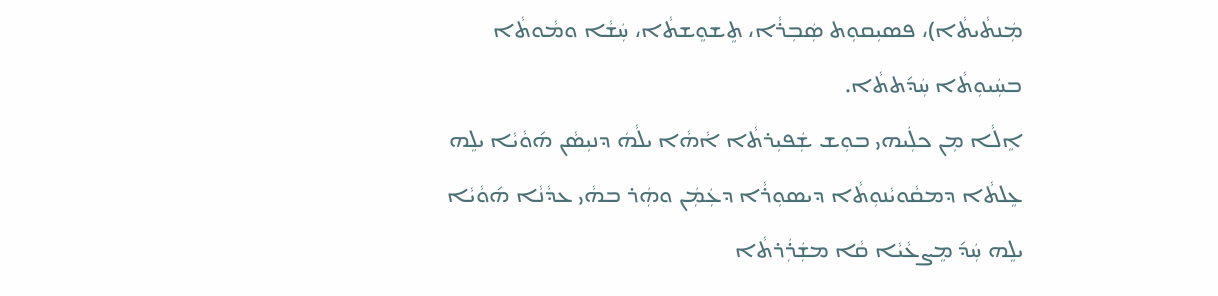ܡܲܢܬܵܝܬܵܐ)، ܦܣܝܼܩܘܼܬ ܣܲܒܼܪܵܐ، ܬܸܫܘܸܫܬܵܐ، ܚܲܫܵܐ ܘܡܵܘܬܵܐ ܒܚܲܝܘܼܬܵܐ ܚܲܕ݇ܬܬܵܐ.
ܐܸܠܵܐ ܡܼܢ ܟܠܲܝܗܝ ܒܘܼܫ ܫܲܦܝܼܪܬܵܐ ܐܵܗܵܐ ܝܠܵܗܿ ܕܢܝܼܣܵܢ ܗ݇ܘܵܝܵܐ ܝܠܸܗ ܥܸܠܬܵܐ ܕܡܩܵܘܝܵܢܘܼܬܵܐ ܕܝܣܘܼܪܵܐ ܕܥܲܡܲܢ ܘܗܲܪ ܒܗܵܝ ܥܕܵܢܵܐ ܗ݇ܘܵܝܵܐ ܝܠܸܗ ܚܲܕ݇ ܡܸܨܥܵܝܵܐ ܩܵܐ ܡܫܲܪܲܪܬܵܐ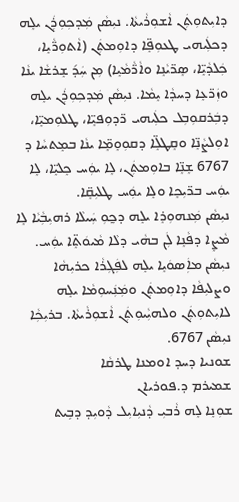ܕܐܝܼܬܘܼܬܲܢ ܐܵܫܘܼܪܵܝܬܵܐ. ܢܝܼܣܵܢ ܡܲܕܟܼܘܼܪܲܢ ܝܠܸܗ ܕܟܠܲܝܗܝ ܛܥܘܼܦܸ̈ܐ ܕܐܘܼܡܬܲܢ (ܐܵܬܘܼܖ̈ܵܝܸܐ، ܟܲܠܕܵܝܸ̈ܐ، ܣܸܖ̈ܝܵܢܸܐ ܘܐܵܖ̈ܵܡܵܝܸܐ) ܡܼܢ ܚܲܕ݇ ܫܸܪܫܵܐ ܝܢܵܐ ܘܙܲܖ̈ܥܸܐ ܕܚܕܵܐ ܝܸܡܵܐ. ܢܝܼܣܵܢ ܡܲܕܟܼܘܼܪܲܢ ܝܠܸܗ ܕܒܲܪܩܘܼܒܼܠ ܟܠܲܝܗܝ ܖ̈ܕܘܼܦܝܸ̈ܐ، ܛܠܘܼܡܝܸ̈ܐ، ܐܘܼܠܨܵܢܸ̈ܐ ܘܩܸܛܠܸ̈ܐ ܕܩܘܼܘܸܡܸ̈ܐ ܝܢܵܐ ܒܡܸܬܚܵܐ ܕ 6767 ܫܸܢܸ̈ܐ ܒܐܘܼܡܬܲܢ، ܠܸܐ ܝܘܲܚ ܟܸܠܝܸ̈ܐ، ܠܸܐ ܝܘܲܚ ܒܖ̈ܝܼܟܸܐ ܘܠܸܐ ܝܘܲܚ ܛܠܝܼܩܸ̈ܐ.
ܢܝܼܣܵܢ ܡܲܢܗܘܼܪܸܐ ܝܠܸܗ ܕܟ̰ܘܼ ܚܲܝܠܵܐ ܪܗܝܼܒܼܵܝܵܐ ܠܸܐ ܡܵܨܸܐ ܕܦܵܢܸܐ ܠܲܢ ܒܗܵܝ ܕܠܵܐ ܡܵܝܘܿܬܸ̈ܐ ܝܘܲܚ. ܢܝܼܣܵܢ ܡܐܲܣܘܿܝܸܐ ܝܠܸܗ ܠܦܲܓܼܪܵܐ ܟܪܝܼܗܵܐ ܘܨܠܝܼܦܵܐ ܕܐܘܼܡܬܲܢ ܘܡܲܢܲܚܘܼܡܵܐ ܝܠܸܗ ܠܐܝܼܬܘܼܬܲܢ ܘܠܗܝܼܵܝܘܼܬܲܢ ܐܵܫܘܼܪܵܝܬܵܐ. ܒܪܝܼܟܼܵܐ ܢܝܼܣܵܢ 6767.
ܫܘܢܝܐ ܕܚܕ ܐܘܡܢܐ ܛܪܩܵܐ
ܫܡܝܪܡ ܕ.ܦܘܪܝܐܢ
ܫܘܼܢܸܐ ܠܸܗ ܪܵܒܝܼ ܕܵܢܝܼܐܝܼܠ ܕܵܘܝܼܕ ܕܒܹܝܬ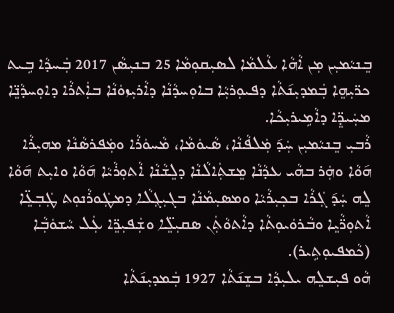ܒܸܢܝܵܡܝܼܢ ܡܼܢ ܐܵܗܵܐ ܥܵܠܡܵܐ ܠܣܝܼܩܘܼܡܵܐ 25 ܒܢܝܼܣܵܢ 2017 ܒܲܚܕܵܐ ܒܹܝܬ ܟܖ̈ܝܼܗܸܐ ܒܲܡܕܝܼܢ݇ܬܵܐ ܕܦܝܘܼܪܝܼܵܐ ܒܐܘܼܚܕܵܢܵܐ ܕܐܵܪܝܼܙܘܿܢܵܐ ܒܐܲܬܪܵܐ ܕܐܘܼܚܕܵܢܸ̈ܐ ܡܚܲܝܕܸ̈ܐ ܕܐܵܡܹܝܪܝܼܟܵܐ.
ܪܵܒܝܼ ܒܸܢܝܵܡܝܼܢ ܚܲܕ݇ ܡܲܠܦܵܢܵܐ، ܣܵܝܘܿܡܵܐ، ܡܵܚܘܿܪܵܐ ܘܡܲܦܪܣܵܢܵܐ ܡܗܝܼܪܵܐ ܗ݇ܘܵܐ ܘܗܲܪ ܒܗܵܝ ܥܕܵܢܵܐ ܡܸܫܬܲܐܠܵܢܵܐ ܕܠܸܫܵܢܵܐ ܐܵܬܘܼܪܵܝܵܐ ܗ݇ܘܵܐ ܘܐܝܼܬ ܗ݇ܘܵܐ ܠܸܗ ܚܲܕ݇ ܓܲܪܵܐ ܒܟܼܝܼܪܵܝܵܐ ܘܡܣܝܼܡܵܢܵܐ ܒܓܝܼܓܼܠܵܐ ܕܡܛܲܘܪܵܢܘܼܬ ܛܲܒܼܥܸ̈ܐ ܐܵܬܘܼܖ̈ܵܝܸܐ ܘܒܵܪܘܿܝܘܼܬܵܐ ܕܐܵܬܘܵܬܲܢ ܣܩܝܼܠܸ̈ܐ ܘܫܲܦܝܼܖܸ̈ܐ ܥܲܠ ܚܵܫܘܿܒܼܵܐ (ܟܵܡܦܝܘܼܬܹܝܪ).
ܗܵܘ ܦܝܼܫܠܸܗ ܝܠܝܼܕܵܐ ܒܫܸܢ݇ܬܵܐ 1927 ܒܲܡܕܝܼܢ݇ܬܵܐ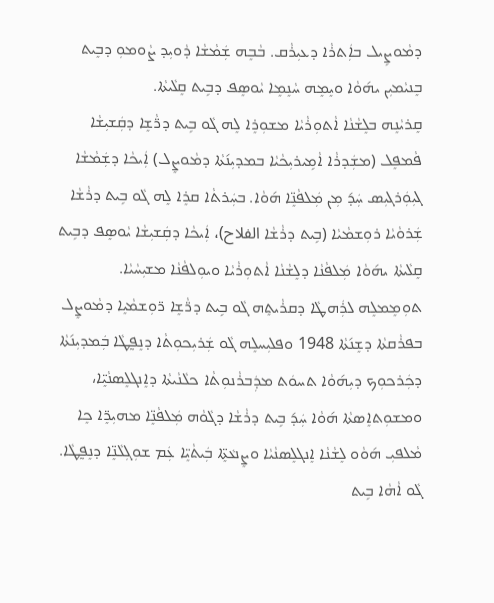ܕܡܵܘܨܹܝܠ ܒܐܲܬܪܵܐ ܕܥܝܼܪܵܩ. ܒܵܒܸܗ ܫܲܡܵܫܵܐ ܕܵܘܝܼܕ ܨܵܘܡܘܼ ܕܒܸܝܬ ܒܸܢܝܵܡܝܼܢ ܝܗ݇ܘܵܐ ܘܝܸܡܸܗ ܚܵܢܸܡܸܐ ܝܵܘܣܸܦ ܕܒܹܝܬ ܩܸܠܵܝܬܵܐ.
ܩܸܪܝܵܢܸܗ ܒܠܸܫܵܢܵܐ ܐܵܬܘܼܪܵܝܵܐ ܡܫܘܼܪܸܐ ܠܸܗ ܓܵܘ ܒܹܝܬ ܕܖ̈ܵܫܸܐ ܕܩܲܫܝܼܫܵܐ ܦܵܡܦܸܠ (ܡܫܲܕܪܵܐ ܐܵܡܹܝܪܝܼܟܵܝܵܐ ܒܡܕܝܼܢ݇ܬܵܐ ܕܡܵܘܨܸܠ) ܐܲܝܟܵܐ ܕܫܲܡܵܫܵܐ ܓܝܼܘܲܪܓܝܼܣ ܚܲܕ݇ ܡܼܢ ܡܲܠܦܵܢܸ̈ܐ ܗ݇ܘܵܐ. ܒܚܲܪܬܵܐ ܩܪܸܐ ܠܸܗ ܓܵܘ ܒܹܝܬ ܕܪܵܫܵܐ ܫܲܪܘܵܝܵܐ ܪܘܼܫܡܵܝܵܐ (ܒܹܝܬ ܕܪܵܫܵܐ الفلاح)، ܐܲܝܟܵܐ ܕܩܲܫܝܼܫܵܐ ܝܵܘܣܸܦ ܕܒܹܝܬ ܩܸܠܵܝܬܵܐ ܝܗ݇ܘܵܐ ܡܲܠܦܵܢܵܐ ܕܠܸܫܵܢܵܐ ܐܵܬܘܼܪܵܝܵܐ ܘܝܘܼܠܦܵܢܵܐ ܡܫܝܼܚܵܝܵܐ.
ܬܘܼܡܸܡܠܸܗ ܠܪܲܗܛܵܐ ܕܩܪܵܝܬܸܗ ܓܵܘ ܒܹܝܬ ܕܖ̈ܵܫܸܐ ܖ̈ܘܼܫܡܵܝܸܐ ܕܡܵܘܨܸܠ ܒܦܪܵܩܬܵܐ ܕܫܸܢ݇ܬܵܐ 1948 ܘܦܠܝܼܚܠܸܗ ܓܵܘ ܫܲܪܝܼܟܘܼܬܵܐ ܕܢܸܦ̰ܛܵܐ ܒܲܡܕܝܼܢ݇ܬܵܐ ܕܟܲܪܟܘܼܟ ܕܝܼܗ݇ܘܵܐ ܬܚܘܿܬ ܡܕܲܒܪܵܢܘܼܬܵܐ ܟܠܵܢܵܝܬܵܐ ܕܐܸܢܓܠܸܣܢܵܝܸ̈ܐ، ܘܡܫܘܼܬܐܸܣܬܵܐ ܗ݇ܘܵܐ ܚܲܕ݇ ܒܹܝܬ ܕܪܵܫܵܐ ܕܓܵܘܵܗ ܡܲܠܦܵܢܸ̈ܐ ܡܗܝܼܖܸ̈ܐ ܟܸܐ ܡܵܠܦܝܼ ܗ݇ܘܵܘ ܠܸܫܵܢܵܐ ܐܸܢܓܠܸܣܢܵܝܵܐ ܘܨܸܢܥܵܬܸ̈ܐ ܒܲܝܬܵܝܸ̈ܐ ܥܲܡ ܫܘܼܓܼܠܵܢܸ̈ܐ ܕܢܸܦ̰ܛܵܐ. ܓܵܘ ܐܵܗܵܐ ܒܹܝܬ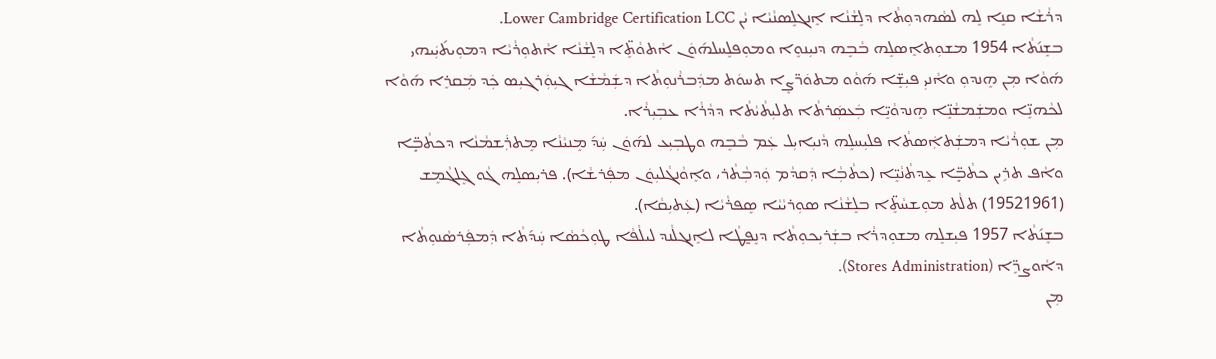ܕܪܵܫܵܐ ܩܢܸܐ ܠܸܗ ܠܣܵܗܕܘܼܬܵܐ ܕܠܸܫܵܢܵܐ ܐܸܢܓܠܸܣܢܵܝܵܐ ܝܵܢ Lower Cambridge Certification LCC.
ܒܫܸܢ݇ܬܵܐ 1954 ܡܫܘܼܬܐܸܣܠܸܗ ܒܵܒܸܗ ܕܢܝܼܢܘܸܐ ܘܡܘܼܦܠܸܚܠܗ݇ܘܿܢ ܐܵܬܘܵܬܸ̈ܐ ܕܠܸܫܵܢܵܐ ܐܵܬܘܼܪܵܝܵܐ ܕܡܘܼܝܬ݇ܝܲܝܗܝ ܗ݇ܘܵܐ ܡܼܢ ܗܸܢܕܘܼ ܘܐܵܢܝܼ ܦܝܼܫܸ̈ܐ ܗ݇ܘܵܘ ܡܬܘܿܖ̈ܨܸܐ ܬܚܘܿܬ ܡܕܲܒܪܵܢܘܼܬܵܐ ܕܫܲܡܵܫܵܐ ܓܝܼܘܲܪܓܝܼܣ ܟܲܕ ܡܲܩܪܸܐ ܗ݇ܘܵܐ ܠܟܵܗܢܸ̈ܐ ܘܡܫܲܡܫܵܢܸ̈ܐ ܗܸܢܕܘܵܝܸ̈ܐ ܒܲܥܣܲܪܬܵܐ ܬܠܝܼܬܵܝܵܬܵܐ ܕܕܵܪܵܐ ܥܒܼܝܼܪܵܐ.
ܡܼܢ ܫܘܼܪܵܝܵܐ ܕܡܫܲܬܐܲܣܬܵܐ ܦܠܝܼܚܠܸܗ ܕܵܢܝܼܐܝܼܠ ܥܲܡ ܒܵܒܸܗ ܘܛܒܼܝܼܥ ܠܗ݇ܘܿܢ ܚܲܕ݇ ܡܸܢܝܵܢܵܐ ܡܸܬܪܲܫܡܵܢܵܐ ܕܟܬܵܒܼܸ̈ܐ ܘܐܵܦ ܬܪܹܝܢ ܟܬܵܒܼܸ̈ܐ ܥܸܕܬܵܢܵܝܸ̈ܐ (ܟܬܵܒܼܵܐ ܕܲܩܕܵܡ ܘܲܕܒܼܵܬܵܪ، ܘܐܸܘܵܢܓܵܠܝܼܘܿܢ ܡܦܲܪܫܵܐ). ܦܪܝܼܣܠܸܗ ܓܵܘ ܓܸܠܓܵܡܸܫ (19521961) ܬܠܵܬ ܡܘܼܫܚܵܬܸ̈ܐ ܒܠܸܫܵܢܵܐ ܣܘܼܪܝܵܝܵܐ ܣܸܦܪܵܝܵܐ (ܥܲܬܝܼܩܵܐ).
ܒܫܸܢ݇ܬܵܐ 1957 ܦܝܼܫܠܸܗ ܡܫܘܼܕܪܵܐ ܒܫܲܪܝܼܟܘܼܬܵܐ ܕܢܸܦ̰ܛܵܐ ܠܐܸܢܓܠܵܢܕ ܠܝܠܵܦܵܐ ܛܘܼܟܵܣܵܐ ܚܲܕ݇ܬܵܐ ܕܲܡܦܲܪܣܵܢܘܼܬܵܐ ܕܐܵܘܨܖܸ̈ܐ (Stores Administration).
ܡܼܢ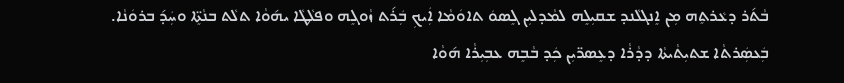ܒܵܬ݇ܪ ܕܥܵܪܬܸܗ ܡܼܢ ܐܸܢܓܠܵܢܕ ܫܩܝܼܠܸܗ ܠܡܵܕܠܝܼܢ ܓܸܣܘܿ ܬܐܘܿܡܵܐ ܐܲܝܟܼ ܒܲܪ݇ܬ ܙܵܘܓܸܗ ܘܦܠܵܛܵܐ ܝܗ݇ܘܵܐ ܬܠܵܬ ܒܢܵܬܸ̈ܐ ܘܚܲܕ݇ ܒܪܘܿܢܵܐ.
ܒܲܥܣܲܪܬܵܐ ܫܬܝܼܬܵܝܬܵܐ ܕܕܵܪܵܐ ܕܥܸܣܖ̈ܝܼܢ ܟܲܕ ܒܵܒܸܗ ܥܒܼܝܼܪܵܐ ܗ݇ܘܵܐ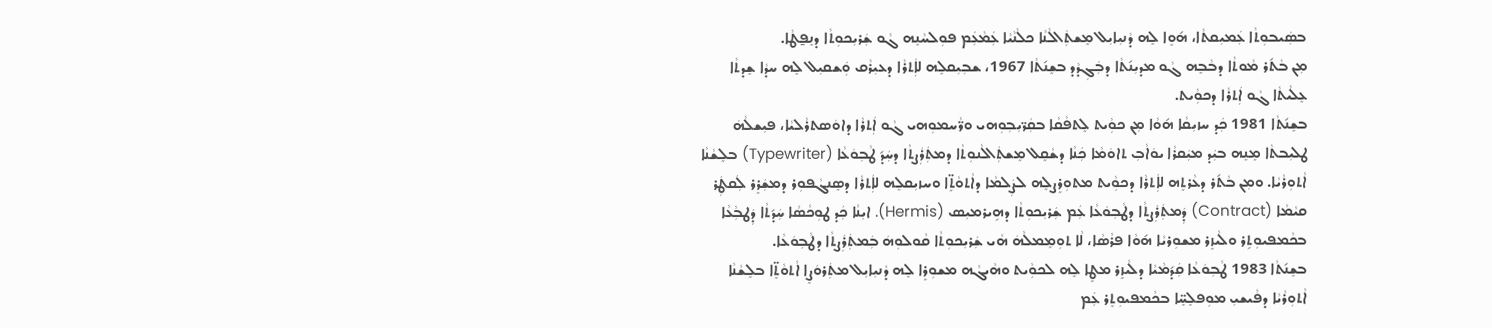ܒܣܲܝܒܘܼܬܵܐ ܥܲܡܝܼܩܬܵܐ، ܗ݇ܘܸܐ ܠܸܗ ܕܵܢܝܼܐܝܼܠ ܡܸܫܬܲܐܠܵܢܵܐ ܟܠܵܢܵܝܵܐ ܥܲܡܵܥܲܡ ܦܘܼܠܚܵܢܸܗ ܓܵܘ ܫܲܪܝܼܟܘܼܬܵܐ ܕܢܸܦ̰ܛܵܐ.
ܡܼܢ ܒܵܬ݇ܪ ܡܵܘܬܵܐ ܕܒܵܒܸܗ ܓܵܘ ܡܕܝܼܢ݇ܬܵܐ ܕܒܲܓܼܕܵܕ ܒܫܸܢ݇ܬܵܐ 1967، ܫܒܼܝܼܩܠܸܗ ܠܐܲܬܪܵܐ ܕܥܝܼܪܵܩ ܘܲܫܩܝܼܠ ܠܸܗ ܚܕܵܐ ܫܸܕܬܵܐ ܥܸܠܵܝܬܵܐ ܓܵܘ ܐܲܬܪܵܐ ܕܟܘܼܵܝܬ.
ܒܫܸܢ݇ܬܵܐ 1981 ܟܲܕ ܚܙܝܼܩܵܐ ܗ݇ܘܵܐ ܡܼܢ ܟܘܼܵܝܬ ܠܸܬܦܵܩܵܐ ܒܩܲܖ̈ܝܼܒܼܘܼܗܝ ܘܖ̈ܵܚܡܘܼܗܝ ܓܵܘ ܐܲܬܪܵܐ ܕܐܘܿܣܬܪܵܠܝܵܐ، ܦܝܼܫܠܵܗܿ ܛܠܝܼܒܬܵܐ ܡܸܢܸܗ ܒܝܲܕ ܡܝܲܩܪܵܐ ܝܘܿܐܵܒܼ ܬܐܘܿܡܵܐ ܟܲܢܵܐ ܕܫܵܩܸܠ ܡܸܫܬܲܐܠܵܢܘܼܬܵܐ ܕܡܬܲܪܲܨܬܵܐ ܕܚܲܕ݇ ܛܵܒܼܘܿܥܵܐ (Typewriter) ܒܠܸܫܵܢܵܐ ܐܵܬܘܼܪܵܝܵܐ. ܘܡܼܢ ܒܵܬ݇ܪ ܕܥܵܪܬܸܗ ܠܐܲܬܪܵܐ ܕܟܘܼܵܝܬ ܡܬܘܼܪܸܨܠܸܗ ܠܨܲܠܡܵܐ ܕܐܵܬܘܵܬܸ̈ܐ ܘܚܙܝܼܩܠܸܗ ܠܐܲܬܪܵܐ ܕܣܸܢܓܵܦܘܼܪ ܕܡܫܲܪܸܪ ܠܲܩܛܲܪ ܩܝܵܡܵܐ (Contract) ܕܲܡܬܲܪܲܨܬܵܐ ܕܛܵܒܼܘܿܥܵܐ ܥܲܡ ܫܲܪܝܼܟܘܼܬܵܐ ܕܗܹܝܪܡܝܼܣ (Hermis). ܐܝܼܢܵܐ ܟܲܕ ܛܘܼܟܵܣܵܐ ܚܲܕ݇ܬܵܐ ܕܲܛܒܼܵܥܵܐ ܒܟܵܡܦܝܘܼܬܹܪ ܘܠܵܝܙܸܪ ܡܫܘܼܪܝܵܐ ܗ݇ܘܵܐ ܦܪܵܣܵܐ، ܠܵܐ ܬܘܼܡܸܡܠܵܗܿ ܗܵܝ ܫܲܪܝܼܟܘܼܬܵܐ ܩܵܘܠܘܼܗܿ ܒܲܡܬܲܪܲܨܬܵܐ ܕܛܵܒܼܘܿܥܵܐ.
ܒܫܸܢ݇ܬܵܐ 1983 ܛܵܒܼܘܿܥܵܐ ܩܲܕ݇ܡܵܝܵܐ ܕܠܵܝܙܸܪ ܡܛܸܐ ܠܸܗ ܠܟܘܼܵܝܬ ܘܗܵܝܓܵܗ ܡܫܘܼܪܸܐ ܠܸܗ ܕܵܢܝܼܐܝܼܠ ܡܬܲܪܘܿܨܸܐ ܐܵܬܘܵܬܸ̈ܐ ܒܠܸܫܵܢܵܐ ܐܵܬܘܼܪܵܝܵܐ ܕܦܵܝܫܝܼ ܡܘܼܦܠܸܚܸ̈ܐ ܒܟܵܡܦܝܘܼܬܸܪ ܥܲܡ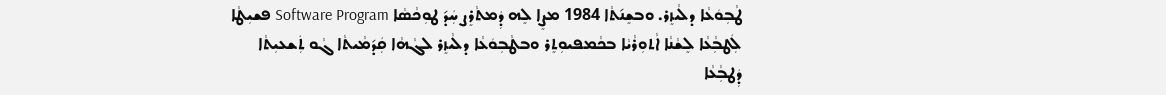ܛܵܒܼܘܿܥܵܐ ܕܠܵܝܙܸܪ. ܘܒܫܸܢ݇ܬܵܐ 1984 ܡܨܸܐ ܠܸܗ ܕܲܡܬܵܪܸܨ ܚܲܕ݇ ܛܘܼܟܵܣܵܐ Software Program ܦܫܝܼܛܵܐ ܠܲܛܒܼܵܥܵܐ ܠܸܫܵܢܵܐ ܐܵܬܘܼܪܵܝܵܐ ܒܟܵܡܦܝܘܼܬܸܪ ܘܒܛܵܒܼܘܿܥܵܐ ܕܠܵܝܙܸܪ ܠܓܵܗܵܐ ܩܲܕ݇ܡܵܝܬܵܐ ܓܵܘ ܬܲܫܥܝܼܬܵܐ ܕܲܛܒܼܵܥܵܐ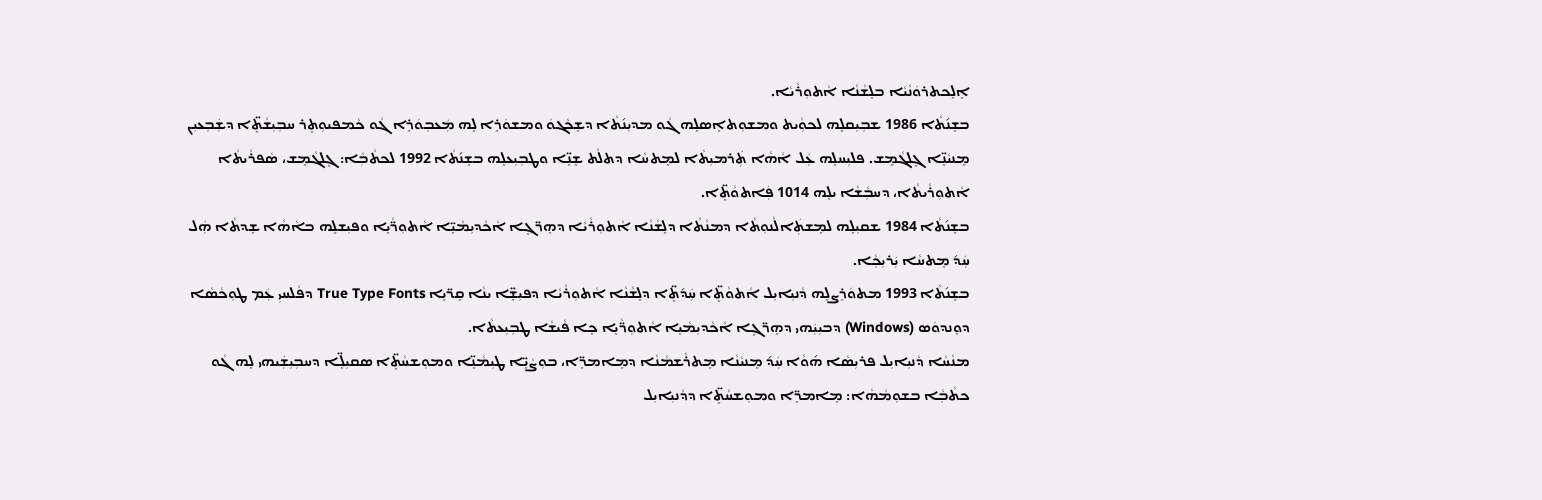ܐܸܠܸܟܬܪܘܿܢܵܝܵܐ ܒܠܸܫܵܢܵܐ ܐܵܬܘܼܪܵܝܵܐ.
ܒܫܸܢ݇ܬܵܐ 1986 ܫܒܼܝܼܩܠܸܗ ܠܟܘܼܵܝܬ ܘܡܫܘܼܬܐܸܣܠܸܗ ܓܵܘ ܡܕܝܼܢ݇ܬܵܐ ܕܫܸܟܵܓܘܿ ܘܡܫܘܿܪܸܐ ܠܸܗ ܡܲܥܒܼܘܿܪܸܐ ܓܵܘ ܟܵܡܦܝܘܼܬܸܪ ܚܒܼܝܼܫܵܬܸ̈ܐ ܕܫܲܒܼܥܝܼܢ ܡܸܢܝܵܢܸ̈ܐ ܓܸܠܓܵܡܸܫ. ܦܠܝܼܚܠܸܗ ܥܲܠ ܐܵܗܵܐ ܬܲܪܡܝܼܬܵܐ ܠܡܸܬܚܵܐ ܕܬܠܵܬ ܫܸܢܸ̈ܐ ܘܛܒܼܝܼܥܠܸܗ ܒܫܸܢ݇ܬܵܐ 1992 ܠܟܬܵܒܼܵܐ: ܓܸܠܓܵܡܸܫ، ܣܵܦܪܵܝܬܵܐ ܐܵܬܘܼܪܵܝܬܵܐ، ܕܚܒܼܵܫܵܐ ܝܠܸܗ 1014 ܦܲܐܬܘܵܬܸ̈ܐ.
ܒܫܸܢ݇ܬܵܐ 1984 ܫܩܝܼܠܸܗ ܠܡܸܫܬܲܐܠܵܢܘܼܬܵܐ ܕܡܢܵܬܵܐ ܕܠܸܫܵܢܵܐ ܐܵܬܘܼܪܵܝܵܐ ܕܗܸܖ̈ܓܸܐ ܐܵܟܵܕܝܼܡܵܝܸ̈ܐ ܐܵܬܘܼܖ̈ܵܝܸܐ ܘܦܝܼܫܠܸܗ ܒܐܵܗܵܐ ܫܸܕܬܵܐ ܗܲܠ ܚܲܕ݇ ܡܸܬܚܵܐ ܝܲܪܝܼܟܼܵܐ.
ܒܫܸܢ݇ܬܵܐ 1993 ܡܬܘܿܪܸܨܠܸܗ ܕܵܢܝܼܐܝܼܠ ܐܵܬܘܵܬܸ̈ܐ ܚܲܕ݇ܬܸ̈ܐ ܕܠܸܫܵܢܵܐ ܐܵܬܘܼܪܵܝܵܐ ܕܦܝܼܫܸ̈ܐ ܝܢܵܐ ܩܸܖ̈ܝܸܐ True Type Fonts ܕܦܵܠܚܝܼ ܥܲܡ ܛܘܼܟܵܣܵܐ ܕܘܸܢܕܘܿܣ (Windows) ܕܒܝܼܝܲܗܝ ܕܗܸܖ̈ܓܸܐ ܐܵܟܵܕܝܼܡܵܝܸܐ ܐܵܬܘܼܖ̈ܵܝܸܐ ܟܸܐ ܦܵܝܫܵܐ ܛܒܼܝܼܥܬܵܐ.
ܡܢܵܚܵܐ ܕܵܢܝܼܐܝܼܠ ܦܪܝܼܣܵܐ ܗ݇ܘܵܐ ܚܲܕ݇ ܡܸܢܝܵܢܵܐ ܡܸܬܪܵܫܡܵܢܵܐ ܕܡܸܐܡܖܸ̈ܐ، ܒܘܼܨܵܝܸ̈ܐ ܛܝܼܡܵܢܸ̈ܐ ܘܡܘܼܫܚܵܬܸ̈ܐ ܣܩܝܼܠܸ̈ܐ ܕܚܒܼܝܼܫܲܝܗܝ ܠܸܗ ܓܵܘ ܟܬܵܒܼܵܐ ܒܫܘܼܡܵܗܵܐ: ܡܸܐܡܖܸ̈ܐ ܘܡܘܼܫܚܵܬܸ̈ܐ ܕܕܵܢܝܼܐܝܼܠ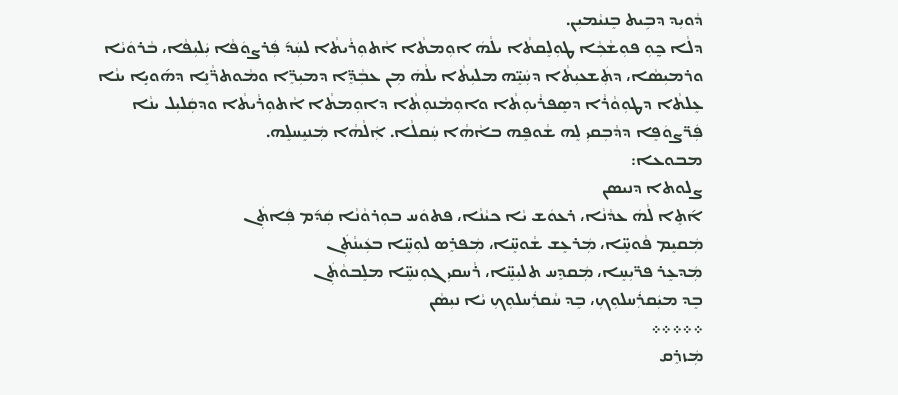ܕܵܘܝܼܕ ܕܒܹܝܬ ܒܸܢܝܵܡܝܼܢ.
ܕܠܵܐ ܟ̰ܘܼ ܦܘܼܫܵܟܼܵܐ ܛܘܼܠܸܩܬܵܐ ܝܠܵܗܿ ܐܘܼܡܬܵܐ ܐܵܬܘܼܪܵܝܬܵܐ ܠܚܲܕ݇ ܦܲܪܨܘܿܦܵܐ ܝܲܠܝܼܦܵܐ، ܒܵܪܘܿܝܵܐ ܘܪܡܝܼܣܵܐ، ܕܬܲܫܥܝܼܬܵܐ ܕܚܲܝܸ̈ܗ ܡܠܝܼܬܵܐ ܝܠܵܗܿ ܡܼܢ ܥܒܼܵܕܸ̈ܐ ܕܡܝܼܖܸ̈ܐ ܘܡܵܘܬܖ̈ܵܢܸܐ ܕܗ݇ܘܝܼܸܐ ܝܢܵܐ ܥܸܠܬܵܐ ܕܛܘܼܘܵܪܵܐ ܕܣܸܦܪܵܝܘܼܬܵܐ ܘܐܘܼܡܵܢܘܼܬܵܐ ܕܐܘܼܡܬܵܐ ܐܵܬܘܼܪܵܝܬܵܐ ܘܕܩܲܠܝܼܠ ܝܢܵܐ ܦܲܖ̈ܨܘܿܦܸܐ ܕܕܵܒܼܩܝܼ ܠܸܗ ܫܵܘܦܸܗ ܒܐܵܗܵܐ ܚܲܩܠܵܐ. ܐܲܠܵܗܵܐ ܡܲܢܝܸܚܠܸܗ.
ܡܒܘܥܐ:
ܨܠܘܬܐ ܕܢܝܣܢ
ܐ݇ܬܸܐ ܠܵܗܿ ܥܕܵܢܵܐ، ܪܥܘܿܫ ܝܵܐ ܟܝܵܢܵܐ، ܦܬܘܿܚ ܒܘܼܪܘܵܢܵܐ ܩܲܕ݇ܡ ܦܲܐܬܲܢ
ܡܲܩܝܸܡ ܦܵܘܚܸ̈ܐ، ܡܲܪܥܸܫ ܫܵܘܚܸ̈ܐ، ܡܲܦܪܸܣ ܠܘܼܚܸ̈ܐ ܒܥܲܝܢܵܬܲܢ
ܡܲܕܥܸܪ ܦܖ̈ܝܼܚܸܐ، ܡܲܩܕܸܚ ܬܠܝܼܚܸ̈ܐ، ܪܵܚܩܝܼ ܓܘܼܢܚܸ̈ܐ ܡܠܸܒܘܵܬܲܢ
ܒܸܕ ܡܝܲܩܪܲܚܠܘܼܟܼ، ܒܸܕ ܚܵܩܪܲܚܠܘܼܟܼ ܝܵܐ ܢܝܼܣܵܢ
܀܀܀܀܀
ܡܲܙܪܸܩ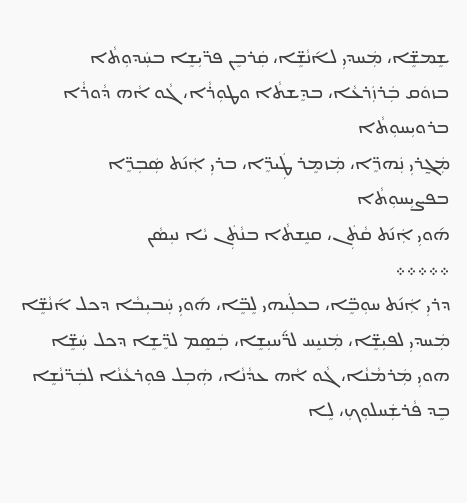ܫܸܡܫܸ̈ܐ، ܡܲܚܕܝܼ ܠܐ݇ܢܵܫܸ̈ܐ، ܩܲܪܒܸܢ ܦܖ̈ܝܼܫܸܐ ܒܚܲܕܘܼܬܵܐ
ܒܙܘܿܩ ܒܲܪܙܲܪܥܵܐ، ܒܕܸܫܬܵܐ ܘܛܘܼܪܵܐ، ܓܵܘ ܐܵܗ ܕܵܘܪܵܐ ܒܪܘܝܼܚܘܼܬܵܐ
ܡܲܓ̰ܪܝܼ ܢܲܗܖܸ̈ܐ، ܡܲܙܡܸܪ ܛܲܝܖܸ̈ܐ، ܒܪܝܼ ܐܲܢ݇ܬ ܣܲܒܼܖܸ̈ܐ ܒܦܨܝܼܚܘܼܬܵܐ
ܗ݇ܘܝܼ ܐܲܢ݇ܬ ܩܵܬܲܢ، ܩܢܸܫܬܵܐ ܒܢܵܬܲܢ ܝܵܐ ܢܝܼܣܵܢ
܀܀܀܀܀
ܕܪܝܼ ܐܲܢ݇ܬ ܚܘܼܒܸ̈ܐ، ܒܟܠܲܝܗܝ ܠܸܒܸ̈ܐ، ܗ݇ܘܝܼ ܚܲܒܝܼܒܵܐ ܕܟܠ ܐ݇ܢܵܫܸ̈ܐ
ܡܲܚܕܝܼ ܠܦܝܼܫܸ̈ܐ، ܡܲܢܝܸܚ ܠܖ̈݇ܚܝܼܫܸܐ، ܒܲܣܸܡ ܠܖܸ̈ܫܸܐ ܕܟܠ ܚܲܫܸ̈ܐ
ܗܘܝܼ ܡܲܪܡܵܢܵܐ، ܓܵܘ ܐܵܗ ܥܕܵܢܵܐ، ܗܲܒܼܠ ܦܘܼܪܥܵܢܵܐ ܠܒܲܖ̈ܢܵܫܸܐ
ܒܸܕ ܦܵܪܫܲܚܠܘܼܟܼ، ܠܸܐ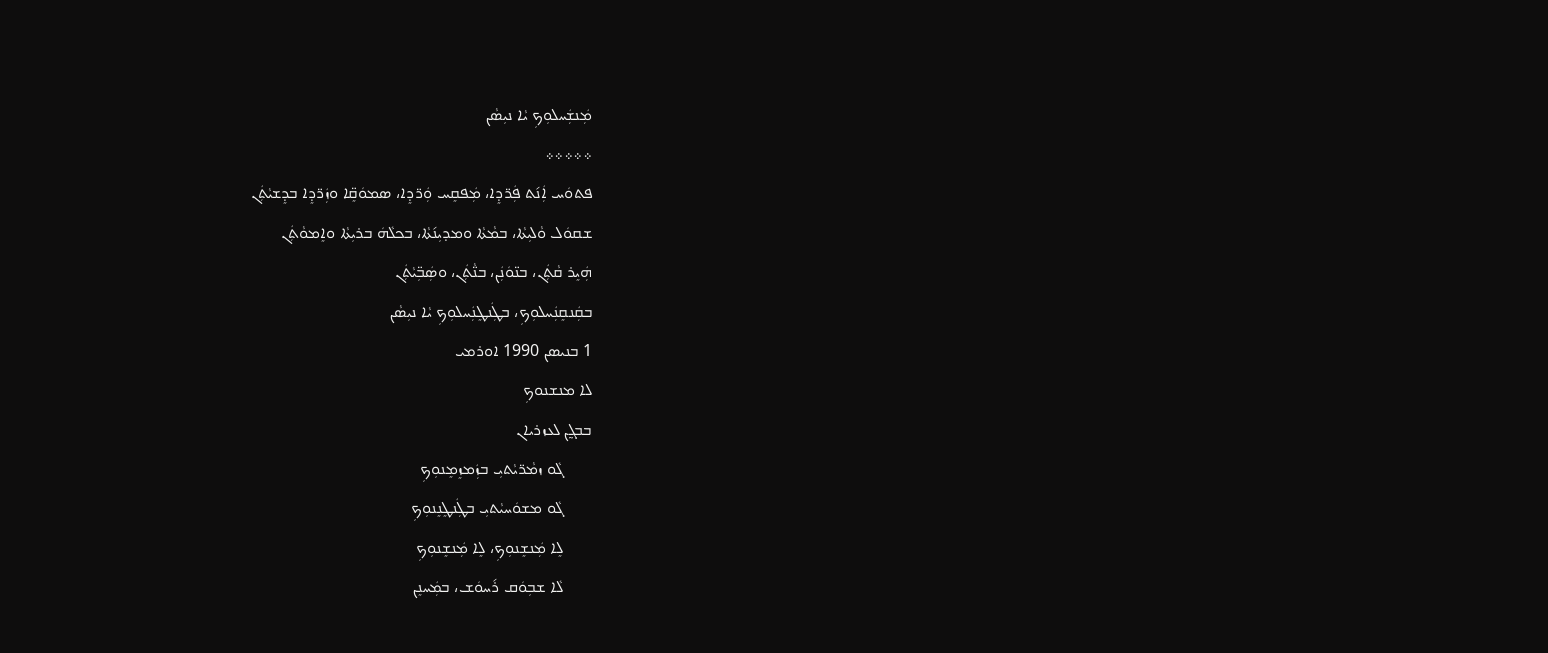ܡܲܢܫܲܚܠܘܼܟܼ ܝܵܐ ܢܝܼܣܵܢ
܀܀܀܀܀
ܦܬܘܿܚ ܐܲܢ݇ܬ ܦܲܖ̈ܕܸܐ، ܡܲܦܩܸܚ ܘܲܖ̈ܕܸܐ، ܣܡܘܿܩܸ̈ܐ ܘܙܲܖ̈ܕܸܐ ܒܕܸܫܝܵܬܲܢ
ܫܩܘܿܠ ܘܵܠܝܼܬܵܐ، ܒܡܵܬܵܐ ܘܡܕܝܼܢ݇ܬܵܐ، ܒܟܠܵܗܿ ܒܪܝܼܬܵܐ ܘܐܸܡܘܵܬܲܢ
ܗܲܝܸܪ ܩܵܬܲܢ، ܒܢ̈ܘܿܢܲܢ، ܒܢ̈ܵܬܲܢ، ܘܣܲܒܼ̈ܝܵܬܲܢ
ܒܩܲܢܩܸܢܲܚܠܘܼܟܼ، ܒܛܲܢܛܸܢܲܚܠܘܼܟܼ ܝܵܐ ܢܝܼܣܵܢ
1 ܒܢܝܣܢ 1990 ܐܘܪܡܝ
ܠܐ ܡܢܫܢܘܟܼ
ܒܒܓ̰ܢ ܠܥܙܪܝܐܢ
       ܓܵܘ ܙܡܵܖ̈ܝܵܬܝܼ ܒܙܲܡܙܸܡܸܢܘܼܟܼ
       ܓܵܘ ܡܫܘܿܚܝܵܬܝܼ ܒܛܲܢܛܸܢܸܢܘܼܟܼ
       ܠܸܐ ܡܲܢܫܸܢܘܼܟܼ، ܠܸܐ ܡܲܢܫܸܢܘܼܟܼ
       ܠܵܐ ܫܒܼܘܿܩ ܪ݇ܚܘܿܫ، ܒܡܲܚܢܸܢ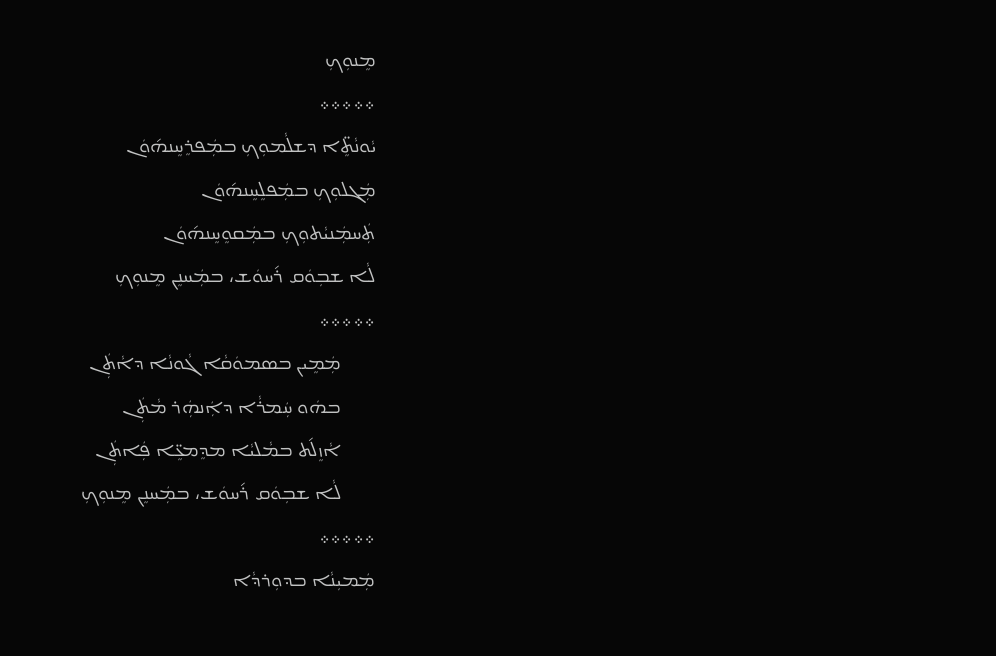ܡܸܢܘܼܟܼ
܀܀܀܀܀
ܝܵܘܢܵܬܸ̈ܐ ܕܫܠܵܡܘܼܟܼ ܒܡܲܦܪܸܚܸܢܗ݇ܘܿܢ
ܡܲܓܠܘܼܟܼ ܒܡܲܦܠܸܚܸܢܗ݇ܘܿܢ
ܬܲܚܡܲܢܝܵܬܘܼܟܼ ܒܡܲܩܘܸܚܸܢܗ݇ܘܿܢ
ܠܵܐ ܫܒܼܘܿܩ ܪ݇ܚܘܿܫ، ܒܡܲܚܢܸܢ ܡܸܢܘܼܟܼ
܀܀܀܀܀
       ܡܲܡܸܝܢ ܒܣܡܘܿܩܵܐ ܓܵܘܢܵܐ ܕܐܵܬܲܢ
       ܒܗܿܘ ܚܲܡܪܵܐ ܕܐܲܢܗܲܪ ܡܵܬܲܢ
       ܐܵܙܸܠ݇ܬ ܒܡܵܠܝܵܐ ܡܕܸܡܥܸ̈ܐ ܦܲܐܬܲܢ
       ܠܵܐ ܫܒܼܘܿܩ ܪ݇ܚܘܿܫ، ܒܡܲܚܢܸܢ ܡܸܢܘܼܟܼ
܀܀܀܀܀
ܡܲܡܝܼܢܵܐ ܒܕܘܼܪܕܵܐ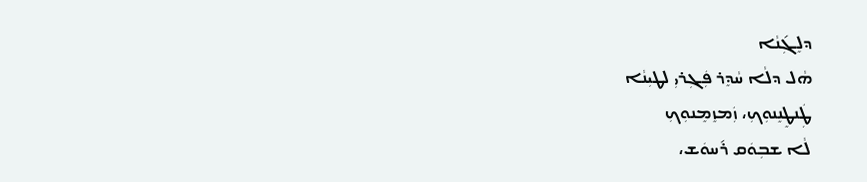ܕܠܸܓܼ݇ܢܵܐ
ܗܵܠ ܕܠܵܐ ܚܵܕܸܪ ܦܲܓܼܪܝܼ ܠܛܝܼܢܵܐ
ܛܲܢܛܸܢܸܢܘܼܟܼ، ܙܲܡܙܸܡܸܢܘܼܟܼ
ܠܵܐ ܫܒܼܘܿܩ ܪ݇ܚܘܿܫ،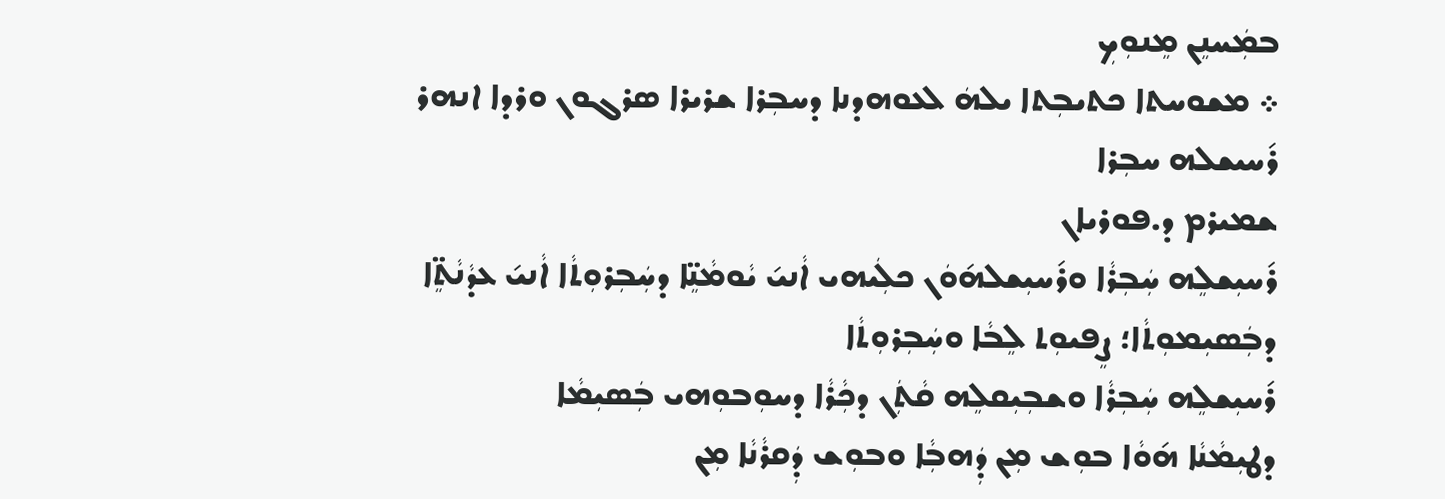ܒܡܲܚܢܸܢ ܡܸܢܘܼܟܼ
܀ ܡܫܘܚܬܐ ܟܬܝܒܼܬܐ ܝܠܗܿ ܠܥܘܗܕܢܐ ܕܚܒܼܪܐ ܫܪܝܪܐ ܣܪܓܘܢ ܘܪܕܐ ܐܢܗܪ
ܪ݇ܚܝܫܠܗ ܚܒܼܪܐ
ܫܡܝܪܡ ܕ.ܦܘܪܝܐܢ
ܪ݇ܚܝܼܫܠܸܗ ܚܲܒܼܪܵܐ ܘܪ݇ܚܝܼܫܠܗ݇ܘܿܢ ܟܠܲܝܗܝ ܐܵܢܝ݇ ܝܵܘܡܵܢܸ̈ܐ ܕܚܲܒܼܪܘܼܬܵܐ ܐܵܢܝ݇ ܥܕܵܢܵܬܸ̈ܐ ܕܒܲܣܝܼܡܘܼܬܵܐ؛ ܨܸܦܝܘܼܬ ܠܸܒܵܐ ܘܚܲܒܼܪܘܼܬܵܐ
ܪ݇ܚܝܼܫܠܸܗ ܚܲܒܼܪܵܐ ܘܫܒܼܝܼܩܠܸܗ ܩܵܬܲܢ ܕܟܼܵܪܵܐ ܕܚܘܼܒܘܼܗܝ ܒܲܣܝܼܡܵܐ
ܕܛܝܼܡܵܢܵܐ ܗ݇ܘܵܐ ܒܘܼܫ ܡܼܢ ܕܲܗܒܼܵܐ ܘܒܘܼܫ ܕܲܩܪܵܢܵܐ ܡܼܢ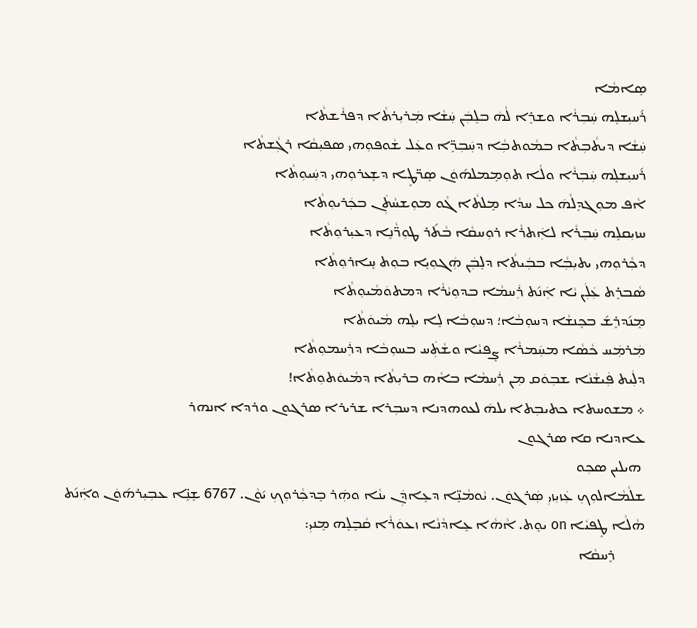ܣܸܐܡܵܐ
ܪ݇ܚܝܼܫܠܸܗ ܚܲܒܼܪܵܐ ܘܫܪܸܐ ܠܵܗܿ ܒܠܸܒܲܢ ܚܲܫܵܐ ܡܲܪܝܼܪܬܵܐ ܕܦܪܵܫܬܵܐ
ܚܲܫܵܐ ܕܝܬܵܒܼܬܵܐ ܒܡܵܘܬܒܼܵܐ ܕܚܲܒܼܖܸ̈ܐ ܘܥܲܠ ܫܵܘܦܘܼܗܝ ܣܦܝܼܩܵܐ ܪܓܼܵܫܬܵܐ
ܪ݇ܚܝܼܫܠܸܗ ܚܲܒܼܪܵܐ ܘܠܵܐ ܬܘܼܡܸܡܠܗ݇ܘܿܢ ܣܸܖ̈ܛܸܐ ܕܫܸܥܪܘܼܗܝ ܕܚܲܝܘܼܬܵܐ
ܐܵܦ ܡܘܼܓܕܸܠܵܗܿ ܟܠ ܚܕܵܐ ܡܸܠܬܵܐ ܓܵܘ ܡܘܼܫܚܵܬܲܢ ܒܟܲܪܝܘܼܬܵܐ
ܚܙܝܼܩܠܸܗ ܚܲܒܼܪܵܐ ܠܐܲܬܪܵܐ ܪܘܼܚܩܵܐ ܒܵܬ݇ܪ ܛܘܼܖ̈ܵܢܸܐ ܕܥܝܼܪܘܼܬܵܐ
ܕܟܼܵܪܘܼܗܝ ܝܬܝܼܒܼܵܐ ܒܒܲܝܬܵܐ ܕܠܸܒܲܢ ܗܲܓܘܼܝܸܐ ܒܘܼܬ ܚܸܐܪܘܼܬܵܐ
ܣܵܒܪܸܬ ܥܲܠܲܢ ܝܵܐ ܐܲܢ݇ܬ ܪܲܚܡܵܐ ܒܕܘܼܝܵܪܵܐ ܕܡܬܘܿܡܵܝܘܼܬܵܐ
ܡܸܢ݇ܕܪܸܫ݇ ܒܟܸܢܫܵܐ ܕܚܘܼܒܵܐ؛ ܕܚܘܼܒܵܐ ܠܸܐ ܝܠܸܗ ܡܵܝܘܿܬܵܐ
ܡܲܪܡܲܚ ܟܵܣܵܐ ܡܚܲܡܪܵܐ ܨܸܦܝܵܐ ܘܫܵܬܲܚ ܒܚܘܼܒܵܐ ܕܪܲܚܡܘܼܬܵܐ
ܕܠܲܝܬ ܦܲܝܫܵܢܵܐ ܫܒܼܘܿܩ ܡܼܢ ܪܲܚܡܵܐ ܒܐܵܗ ܒܪܝܼܬܵܐ ܕܡܵܝܘܿܬܘܼܬܵܐ!
܀ ܡܫܘܚܬܐ ܟܬܝܒܼܬܐ ܝܠܗܿ ܠܥܘܗܕܢܐ ܕܚܒܼܪܐ ܫܪܝܪܐ ܣܪܓܘܢ ܘܪܕܐ ܐܢܗܪ
ܥܐܕܢܐ ܩܐ ܣܪܓܘܢ
 ܗܝܠܝܢ ܣܟܼܘ
ܫܠܵܡܵܐܠܘܼܟܼ ܥܲܙܝܼܙܝܼ ܣܲܪܓܘܿܢ. ܝܵܘܡܵܢܸ̈ܐ ܕܥܸܐܕܲܢ ܝܢܵܐ ܘܗܲܪ ܒܸܕܟܼܵܪܘܼܟܼ ܝ݇ܘܵܢ. 6767 ܫܸܢܸ̈ܐ ܥܒܼܝܼܪܗ݇ܘܿܢ ܘܐܲܢ݇ܬ ܗܵܠܵܐ ܛܸܦܝܵܐ on ܝܘܸܬ. ܐܵܗܵܐ ܥܸܐܕܵܢܵܐ ܙܥܘܿܪܵܐ ܩܵܒܸܠܸܗ ܡܸܢܝܼ:
        ܪܸܚܩܵܐ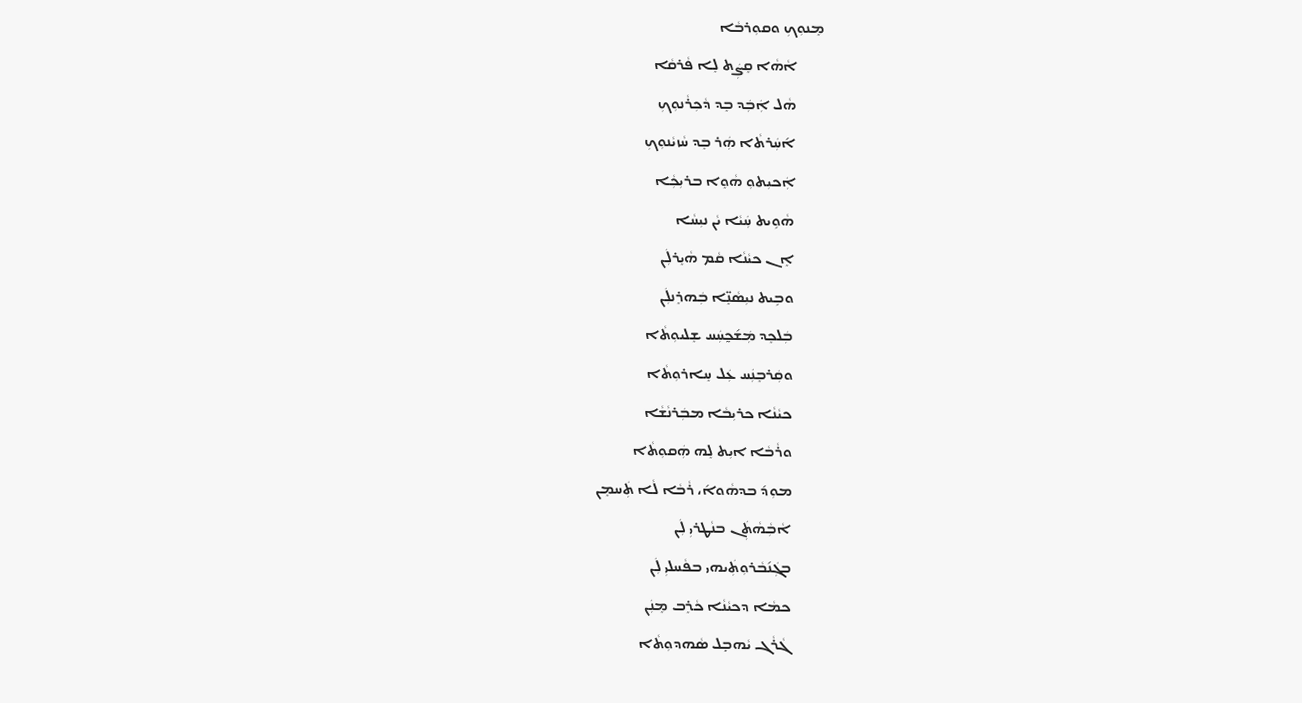ܡܸܢܘܼܟܼ ܘܩܘܼܪܒܵܐ
        ܐܵܗܵܐ ܩܸܨܲܬ ܠܸܐ ܦܵܪܩܵܐ
        ܗܵܠ ܐܲܒܲܕ ܒܸܕ ܕܵܟܼܪܵܢܘܼܟܼ
        ܐ݇ܚܲܪܬܵܐ ܗܲܪ ܒܸܕ ܚܵܙܝܵܢܘܼܟܼ
        ܐܲܟܝܼܬܘܼ ܗܵܘܸܐ ܒܪܝܼܟܼܵܐ
        ܗܵܘܹܝܬ ܚܲܝܵܐ ܝܵܢ ܢܝܼܚܵܐ
        ܐܸܢ ܟܝܵܢܵܐ ܩܵܡ ܗܵܝܸܪܠܲܢ
        ܘܒܹܝܬ ܢܝܼܣܵܢܸ̈ܐ ܒܲܗܪܸܢܠܲܢ
        ܒܲܠܟܸܕ ܡܲܫ݇ܟ̰ܚܲܚ ܫܸܠܝܘܼܬܵܐ
        ܘܩܲܪܒܸܢܲܚ ܥܲܠ ܚܸܐܪܘܼܬܵܐ
        ܟܝܵܢܵܐ ܟܪܝܼܒܵܐ ܡܒܲܪܢܵܫܵܐ
        ܘܪܵܒܵܐ ܐܝܼܬ ܠܸܗ ܗܲܩܘܼܬܵܐ
        ܡܘܼܕ݇ ܒܕܗܵܘܐ݇، ܪܵܒܵܐ ܠܵܐ ܬܲܚܡܸܢ
        ܐܵܒܼܵܗܵܬܲܢ ܒܢܵܛܪܝܼ ܠܲܢ
        ܒܓܲܢ݇ܒܵܪܘܼܬܲܝܗܝ ܒܦܵܚܠܝܼ ܠܲܢ
        ܟܡܵܐ ܕܟܝܵܢܵܐ ܟܵܪܸܒ ܡܸܢܲܢ
        ܓܵܪܵܓ ܝܵܗܒܼܸܠ ܣܵܗܕܘܼܬܵܐ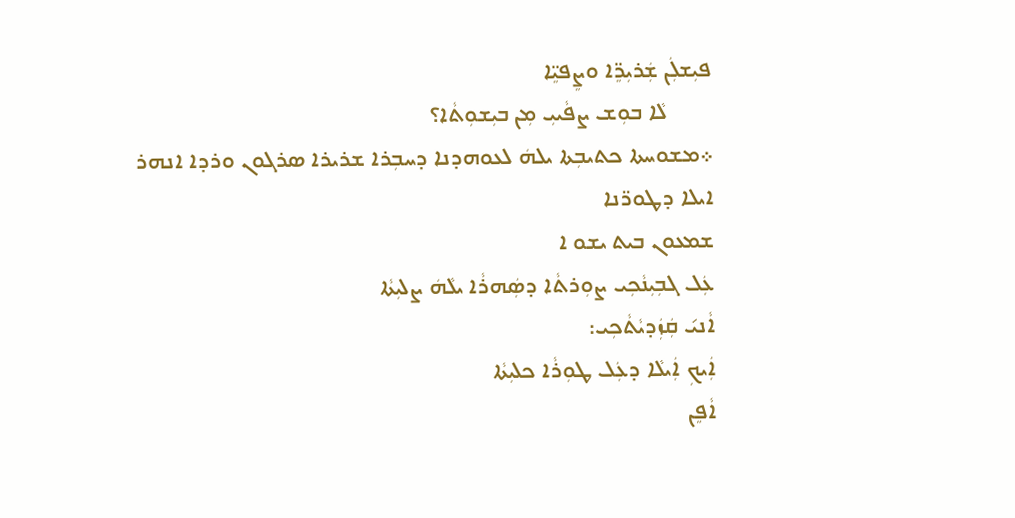ܦܝܼܫܠܲܢ ܫܲܪܝܼܖܸ̈ܐ ܘܨܸܦܝܸ̈ܐ
        ܠܵܐ ܒܘܼܫ ܨܦܵܝܝܼ ܡܼܢ ܒܝܼܫܘܼܬܵܐ؟
܀ܡܫܘܚܬܐ ܟܬܝܒܼܬܐ ܝܠܗܿ ܠܥܘܗܕܢܐ ܕܚܒܼܪܐ ܫܪܝܪܐ ܣܪܓܘܢ ܘܪܕܐ ܐܢܗܪ
ܐܝܠܐ ܕܛܘܖ̈ܢܐ
ܫܡܥܘܢ ܒܝܬ ܝܫܘ ܐ
ܥܲܠ ܓܒܼܝܼܢܵܟܼܝ ܨܘܼܪܬܵܐ ܕܣܲܗܪܵܐ ܝܠܵܗܿ ܨܠܝܼܬܵܐ
ܐܵܢܝ݇ ܩܲܙܲܕܝܵܬܵܟܼܝ:
ܐܲܝܟܼ ܐܲܝܠܵܐ ܕܥܲܠ ܛܘܼܪܵܐ ܟܠܝܼܬܵܐ
ܐܵܦܸܢ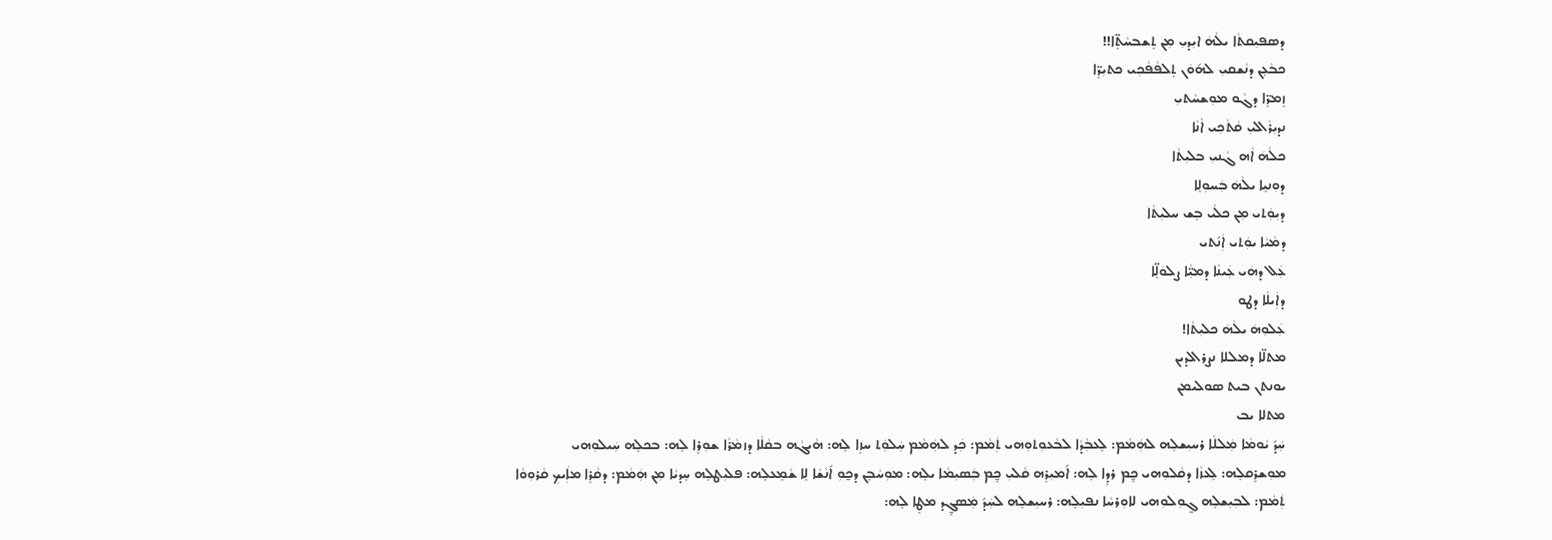ܕܣܦܝܼܩܬܵܐ ܝܠܵܗܿ ܐܝܼܕܝܼ ܡܼܢ ܬܸܫܒܚܵܬܸ̈ܐ!!
ܟܒܵܥܸܢ ܕܢܵܫܩܝܼ ܠܗ݇ܘܿܢ ܬܸܠܦܵܦܵܟܼܝ ܟܬܝܼܖܸ̈ܐ
ܙܸܡܖܸ̈ܐ ܕܓܵܘ ܡܘܼܫܚܵܬܝܼ
ܢܕܝܼܪܵܐܠܝܼ ܩܵܬܵܟܼܝ ܐܵܢܵܐ
ܟܠܵܗܿ ܐܵܗ ܓܵܢܝܼ ܒܠܝܼܬܵܐ
ܕܘܼܢܝܸܐ ܝܠܵܗܿ ܒܲܚܘܼܠܸܐ
ܕܝܼܘܲܬܝ ܡܼܢ ܟܠܵܝ ܒܸܫ ܚܠܝܼܬܵܐ
ܕܡܵܝܵܐ ܝܘܲܬܝ ܐܲܢ݇ܬܝ
ܥܲܠ ܕܗܿܝ ܥܲܝܢܵܐ ܕܡܝܼ̈ܵܐ ܨܠܘܿܠܸ̈ܐ
ܕܐܲܝܠܵܐ ܕܛܘ
ܥܲܠܘܼܗܿ ܝܠܵܗܿ ܟܠܝܼܬܵܐ!
ܡܬܠ̈ܐ ܕܡܠܠܐ ܢܨܪܐܠܕܝܢ
ܝܘܢܬܢ ܒܝܬ ܣܘܠܝܡܢ
ܡܬܠܐ ܝܒ
ܚܲܕ݇ ܝܵܘܡܵܐ ܡܲܠܠܵܐ ܪܚܝܼܫܠܸܗ ܠܗܲܡܵܡ: ܠܸܥܒܼܵܕܵܐ ܠܒܵܥܘܼܬܘܼܗܝ ܬܲܡܵܡ: ܟܲܕ ܠܗܲܡܵܡ ܚܲܠܘܲܬ ܚܙܸܐ ܠܸܗ: ܗܵܝܓܵܗ ܒܩܵܠܵܐ ܕܙܡܵܪܵܐ ܫܘܼܪܸܐ ܠܸܗ: ܒܟܠܸܗ ܚܲܝܠܘܼܗܝ ܡܘܼܫܪܸܩܠܸܗ: ܠܸܥܙܵܐ ܕܩܵܠܘܼܗܝ ܟ̰ܸܡ ܪܕܸܐ ܠܸܗ: ܐ݇ܡܝܼܪܸܗ ܩܵܠܝܼ ܟ̰ܸܡ ܒܲܣܝܼܡܵܐ ܝܠܸܗ: ܡܘܼܚܵܒܸܢ ܕܟ̰ܘܼ ܐ݇ܢܵܫܵܐ ܠܸܐ ܫܵܡܸܥܠܸܗ: ܦܠܝܼܛܠܸܗ ܚܸܕܝܵܐ ܡܼܢ ܗܲܡܵܡ: ܕܩܵܪܸܐ ܡܐܲܝܟܼ ܩܵܪܘܼܘܵܐ ܬܲܡܵܡ: ܠܒܼܝܼܫܠܸܗ ܓ̰ܘܼܠܘܼܗܝ ܠܐܘܼܪܚܵܐ ܢܦܝܼܠܸܗ: ܪܚܝܼܫܠܸܗ ܠܚܲܕ݇ ܡܲܣܓ̰ܸܕ ܡܛܸܐ ܠܸܗ: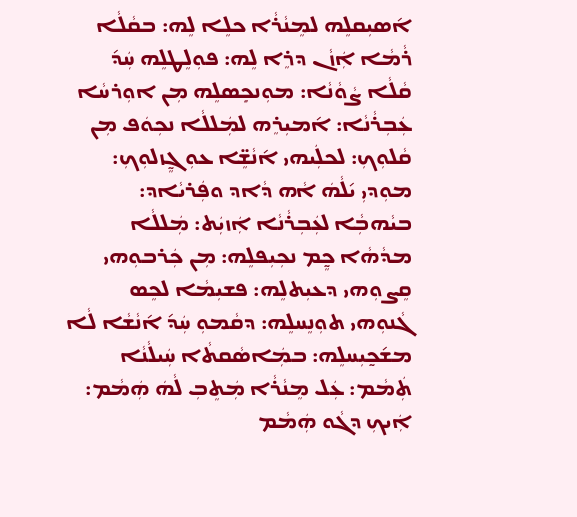ܐ݇ܣܝܼܩܠܸܗ ܠܡܸܢܵܪܵܐ ܟܠܸܐ ܠܸܗ: ܒܩܵܠܵܐ ܪܵܡܵܐ ܐܲܙܵܢ ܕܪܸܐ ܠܸܗ: ܦܘܼܠܸܛܠܸܗ ܚܲܕ݇ ܩܵܠܵܐ ܨܵܘܵܢܵܐ: ܡܘܼܢܟܼܸܣܠܸܗ ܡܼܢ ܐܘܼܪܚܵܐ ܥܲܒܼܪܵܢܵܐ: ܐ݇ܡܝܼܪܸܗ ܠܡܲܠܠܵܐ ܢܟܼܘܿܦ ܡܼܢ ܩܵܠܘܼܟܼ: ܠܟܠܲܝܗܝ ܐ݇ܢܵܫܸ̈ܐ ܥܘܼܓ̰ܸܙܠܘܼܟܼ: ܡܘܼܕܝܼ ܝ݇ܠܵܗܿ ܐܵܗ ܕܵܐܕ ܘܦܲܪܝܵܐܕ: ܒܝܵܗܒܼܵܐ ܠܥܲܒܼܪܵܢܵܐ ܐܲܙܝܲܬ: ܡܲܠܠܵܐ ܡܕܵܗܵܐ ܟ̰ܸܡ ܢܟܼܝܼܦܠܸܗ: ܡܼܢ ܟܲܪܒܘܼܗܝ ܩܸܨܘܼܗܝ ܕܥܝܼܬܠܸܗ: ܦܫܝܼܡܵܐ ܠܟܸܣ ܓܵܢܘܼܗܝ ܬܘܼܢܸܚܠܸܗ: ܕܩܵܡܘܼ ܚܲܕ݇ ܐ݇ܢܵܫܵܐ ܠܵܐ ܡܫ݇ܟ̰ܝܼܚܠܸܗ: ܒܡܲܐܣܵܩܬܵܐ ܚܲܝܠܵܢܵܐ ܬܲܡܵܡ: ܥܲܠ ܡܸܢܵܪܵܐ ܡܲܬܸܒܼ ܠܵܗܿ ܗܲܡܵܡ: ܐܲܝܟܼ ܕܓܵܘ ܗܲܡܵܡ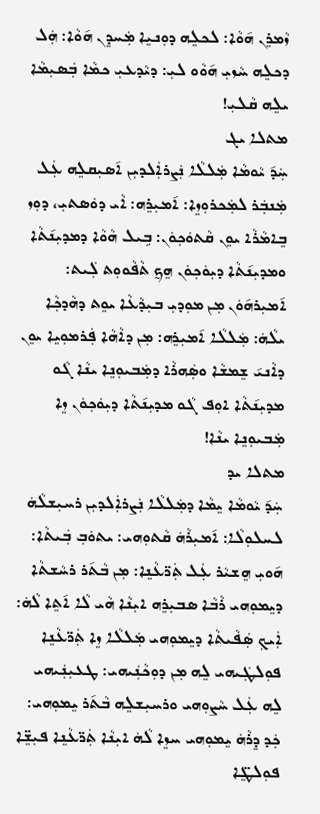ܙܵܡܪܸܢ ܗ݇ܘܵܐ: ܠܟܠܸܗ ܕܘܼܢܝܸܐ ܡܲܚܕܸܢ ܗ݇ܘܵܐ: ܗܲܠ ܕܟܠܸܗ ܚܵܙܝܼ ܗ݇ܘܵܘ ܠܝܼ: ܕܝܵܕܥܝܼ ܟܡܵܐ ܒܲܣܝܼܡܵܐ ܝܠܸܗ ܩܵܠܝܼ!
ܡܬܠܐ ܝܓ
ܚܲܕ݇ ܝܵܘܡܵܐ ܡܲܠܠܵܐ ܢܲܨܪܐܲܠܕܝܼܢ ܐ݇ܣܝܼܩܠܸܗ ܥܲܠ ܡܲܢܒܲܪ ܠܡܲܟܪܘܼܙܸܐ: ܐ݇ܡܝܼܪܸܗ: ܐܵܝ ܕܘܿܣܬܝܼ، ܕܘܼܙ ܒܸܐܡܵܪܵܐ ܝܘܸܢ ܩܵܬܘܿܟܼܘܿܢ: ܒܹܝܠ ܗܵܘܵܐ ܕܡܕܝܼܢ݇ܬܵܐ ܘܡܕܝܼܢ݇ܬܵܐ ܕܝܼܘܿܟܼܘܿܢ ܗܸܟ̰ ܬܵܦܵܘܘܼܬ ܠܲܝܬ: ܐ݇ܡܝܼܪܗ݇ܘܿܢ ܡܼܢ ܡܘܼܕܝܼ ܒܝܼܕܵܥܵܐ ܝܘܸܬ ܕܗܵܕܟܼܵܐ ܝܠܵܗܿ: ܡܲܠܠܵܐ ܐ݇ܡܝܼܪܸܗ: ܡܼܢ ܕܐܵܗܵܐ ܦܲܪܡܘܼܝܸܐ ܝܘܸܢ ܕܐܵܢܝ݇ ܫܸܡܫܵܐ ܘܣܲܗܪܵܐ ܕܡܲܒܝܘܼܢܸܐ ܝܢܵܐ ܓܵܘ ܡܕܝܼܢ݇ܬܵܐ ܐܘܼܦ ܓܵܘ ܡܕܝܼܢ݇ܬܵܐ ܕܝܼܘܿܟܼܘܿܢ ܙܸܐ ܡܲܒܝܘܼܢܸܐ ܝܢܵܐ!
ܡܬܠܐ ܝܕ
ܚܲܕ݇ ܝܵܘܡܵܐ ܝܸܡܵܐ ܕܡܲܠܠܵܐ ܢܲܨܪܐܲܠܕܝܼܢ ܪܚܝܼܫܠܵܗܿ ܠܚܠܘܼܠܵܐ: ܐ݇ܡܝܼܪܵܗܿ ܩܵܬܘܼܗܝ: ܝܬܘܿܒܼ ܒܲܝܬܵܐ: ܗ݇ܘܝܼ ܗܸܫܝܵܪ ܥܲܠ ܬܲܖ̈ܥܵܢܸܐ: ܡܼܢ ܒܵܬ݇ܪ ܪܚܵܫܬܵܐ ܕܝܸܡܘܼܗܝ ܪܵܒܵܐ ܣܒܝܼܪܸܗ ܐܝܼܢܵܐ ܗܵܝ ܠܵܐ ܐ݇ܬܸܐ ܠܵܗܿ: ܐܲܝܟܼ ܣܲܦܵܝܬܵܐ ܕܝܸܡܘܼܗܝ ܡܲܠܠܵܐ ܙܸܐ ܬܲܖ̈ܥܵܢܸܐ ܦܘܼܠܛܲܝܗܝ ܠܸܗ ܡܼܢ ܕܘܼܟܵܢܲܝܗܝ: ܛܥܝܼܢܲܝܗܝ ܠܸܗ ܥܲܠ ܚܵܨܘܼܗܝ ܘܪܚܝܼܫܠܸܗ ܒܵܬ݇ܪ ܝܸܡܘܼܗܝ: ܟܲܕ ܕܸܪܵܗܿ ܝܸܡܘܼܗܝ ܚܙܸܐ ܠܵܗܿ ܐܝܼܢܵܐ ܬܲܖ̈ܥܵܢܸܐ ܦܝܼܫܸ̈ܐ ܦܘܼܠܛܸ̈ܐ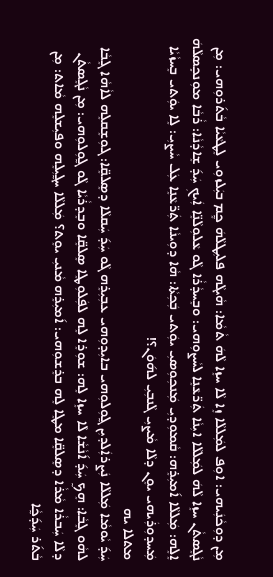ܡܼܢ ܕܘܼܟܵܢܲܝܗܝ: ܐܘܼܦ ܠܡܲܠܠܵܐ ܙܸܐ ܠܵܐ ܚܙܸܐ ܠܵܗܿ ܬܵܡܵܐ: ܗܵܝܓܵܗ ܦܠܝܼܛܠܵܗܿ ܟ̰ܸܡ ܒܝܲܠܙܘܼܝ ܠܸܛܥܵܝܵܐ ܒܵܬ݇ܪܘܼܗܝ: ܡܼܢ ܢܵܓܸܣܬܵܢ ܚܙܸܐ ܠܵܗܿ ܠܡܲܠܠܵܐ ܐܝܼܢܵܐ ܬܲܖ̈ܥܵܢܸܐ ܠܚܵܨܘܼܗܝ: ܘܒܸܚܕܵܪܵܐ ܓܵܘ ܥܵܠܘܼܠܵܢܸ̈ܐ ܐܲܝܟܼ ܚܲܕ݇ ܫܸܐܕܵܢܵܐ: ܪܵܒܵܐ ܡܘܼܢܟܼܸܣܠܵܗܿ ܐܸܠܸܗ: ܡܲܠܠܵܐ ܐ݇ܡܝܼܪܸܗ: ܩܵܡܘܼܕܝܼ ܡܲܢܟܼܘܼܣܝܼ ܝܘܲܬܝ ܒܲܟܼܬܵܐ: ܗܵܐ ܕܘܼܝܢܵܐ ܬܲܖ̈ܥܵܢܸܐ ܥܲܠ ܚܵܨܝܼ: ܠܸܐ ܝܘܲܬܝ ܒܸܚܙܵܝܵܐ ܡܲܚܕܘܼܪܲܝܗܝ ܝܘܸܢ ܕܠܵܐ ܡܵܨܝܼ ܓܵܢܒܼܝܼ ܠܗ݇ܘܿܢ؟!
ܡܬܠܐ ܝܗ
ܚܲܕ݇ ܝܵܘܡܵܐ ܡܲܠܠܵܐ ܢܲܨܪܐܲܠܕܝܼܢ ܓ̰ܘܼܠܘܼܗܝ ܒܐܝܼܕܘܼܗܝ ܥܒܼܝܼܪܸܗ ܓܵܘ ܚܲܕ݇ ܚܲܩܠܵܐ ܕܣܸܠܩܸ̈ܐ: ܓܘܼܫܸܩܠܸܗ ܠܐܵܗܵܐ ܓܸܒܵܐ ܠܗܵܘ ܓܸܒܵܐ: ܗܸܟ̰ ܚܲܕ݇ ܐ݇ܢܵܫܵܐ ܠܵܐ ܚܙܸܐ ܠܸܗ: ܫܘܼܪܸܐ ܠܸܗ ܠܦܲܠܘܼܛܸܐ ܣܸܠܩܸ̈ܐ ܘܒܸܕܪܵܝܵܐ ܓܵܘ ܓ̰ܘܼܠܘܼܗܝ: ܡܼܢ ܢܵܓܸܣܬܵܢ ܕܠܵܐ ܚܲܒܪܵܐ ܡܵܪܵܐ ܕܣܸܠܩܸ̈ܐ ܡܛܸܐ ܠܸܗ ܒܪܸܫܘܼܗܝ: ܐ݇ܡܝܼܪܸܗ ܡܵܢܝܼ ܝܘܸܬ؟ ܡܲܠܠܵܐ ܚܓ̰ܝܼܠܸܗ ܘܦܝܼܫܠܸܗ ܡܵܐܬ: ܡܼܢ ܒܵܬ݇ܪ ܚܲܕ݇ܟ̰ܵܐ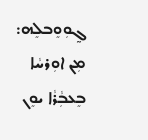ܓ̰ܘܼܘܸܒܠܸܗ: ܡܼܢ ܐܘܼܪܚܵܐ ܒܸܥܒܼܵܪܵܐ ܝܘܸܢ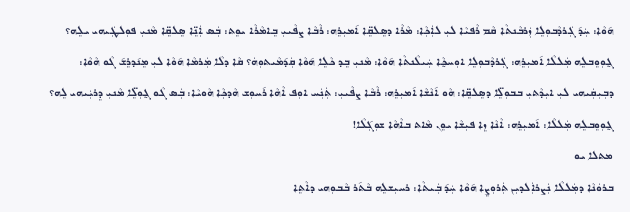ܗ݇ܘܵܐ: ܚܲܕ݇ ܓܲܪܕܵܒܘܼܠܸܐ ܙܲܪܒܵܢܬܵܐ ܩܵܡ ܪܵܦܝܵܐ ܠܝܼ ܠܐܲܟܼܵܐ: ܡܵܪܵܐ ܕܣܸܠܩܸ̈ܐ ܐ݇ܡܝܼܪܸܗ: ܪܵܒܵܐ ܨܦܵܝܝܼ ܒܸܐܡܵܪܵܐ ܝܘܸܬ: ܒܲܣ ܐܲܢܸ̈ܐ ܣܸܠܩܸ̈ܐ ܡܵܢܝܼ ܦܘܼܠܛܲܝܗܝ ܝܠܸܗ؟ ܓ̰ܘܼܘܸܒܠܸܗ ܡܲܠܠܵܐ ܐ݇ܡܝܼܪܸܗ: ܓܲܪܕܵܒܘܼܠܸܐ ܐܘܼܚܟ̰ܵܐ ܚܲܝܠܵܢܬܵܐ ܗ݇ܘܵܐ: ܡܵܢܝܼ ܒܸܕ ܟܵܠܸܐ ܗ݇ܘܵܐ ܩܲܕ݇ܡܵܝܬܘܼܗܿ؟ ܩܵܐ ܕܠܵܐ ܡܲܪܡܵܐ ܗ݇ܘܵܐ ܠܝܼ ܡܸܢ݇ܕܪܸܫ݇ ܓܵܘ ܗܵܘܵܐ: ܕܒܼܝܼܩܲܝܗܝ ܠܝܼ ܐܝܼܕܵܬܝܼ ܒܒܘܼܠܸ̈ܐ ܕܣܸܠܩܸ̈ܐ: ܗܵܘ ܐ݇ܢܵܫܵܐ ܐ݇ܡܝܼܪܸܗ: ܪܵܒܵܐ ܨܦܵܝܝܼ: ܬܲܢܲܚ ܐܘܼܦ ܐܵܗܵܐ ܪ݇ܚܘܼܫ ܗܵܕܟܼܵܐ ܗܵܘܝܵܐ: ܒܲܣ ܓܵܘ ܓ̰ܘܼܠܸ̈ܐ ܡܵܢܝܼ ܕܸܪܝܲܝܗܝ ܠܸܗ؟ ܓ̰ܘܼܘܸܒܠܸܗ ܡܲܠܠܵܐ: ܐ݇ܡܝܼܪܸܗ: ܐܵܢܵܐ ܙܸܐ ܦܝܼܫܵܐ ܝܘܸܢ ܡܵܐܬ ܒܐܵܗܵܐ ܫܘܼܓܼ݇ܠܵܐ!
ܡܬܠܐ ܝܘ
ܒܪܘܿܢܵܐ ܕܡܲܠܠܵܐ ܢܲܨܪܐܲܠܕܝܼܢ ܬܲܪܘܼܨܸܐ ܗ݇ܘܵܐ ܚܲܕ݇ ܒܲܝܬܵܐ: ܪܚܝܼܫܠܸܗ ܒܵܬ݇ܪ ܒܵܒܘܼܗܝ ܕܐܵܬܸܐ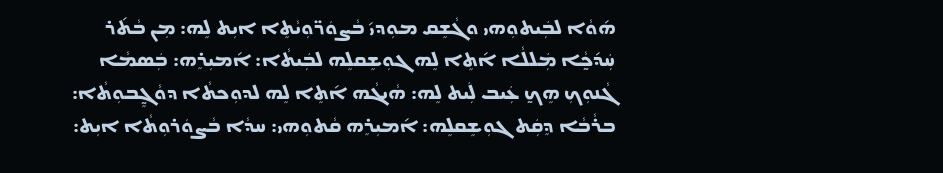ܗ݇ܘܵܐ ܠܒܲܝܬܘܼܗܝ ܘܓܵܫܸܩ ܡܘܼܕܝ݇ ܒܵܨܘܿܖ̈ܘܼܝܵܬܸܐ ܐܝܼܬ ܠܸܗ: ܡܼܢ ܒܵܬ݇ܪ ܚܲܕ݇ܟ̰ܵܐ ܡܲܠܠܵܐ ܐ݇ܬܸܐ ܠܸܗ ܓܘܼܫܸܩܠܸܗ ܠܒܲܝܬܵܐ: ܐ݇ܡܝܼܪܸܗ: ܒܲܣܡܵܐ ܓܵܢܘܼܟܼ ܗܸܟ̰ ܥܲܝܒ ܠܲܝܬ ܠܸܗ: ܗܵܝܓܵܗ ܐ݇ܬܸܐ ܠܸܗ ܠܕܘܼܟܬܵܐ ܕܘܵܓ̰ܸܒܘܼܬܵܐ: ܒܪܵܒܵܐ ܕܸܩܲܬ ܓܘܼܫܸܩܠܸܗ: ܐ݇ܡܝܼܪܸܗ ܩܵܬܘܼܗܝ: ܚܕܵܐ ܒܵܨܘܿܪܘܼܬܵܐ ܐܝܼܬ: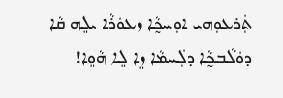ܬܲܪܥܘܼܗܝ ܐܘܼܚܟ̰ܵܐ ܙܥܘܿܪܵܐ ܝܠܸܗ ܩܵܐ ܕܘܿܠܵܒܟ̰ܵܐ ܕܠܲܚܡܵܐ ܙܸܐ ܠܸܐ ܗܵܘܸܐ!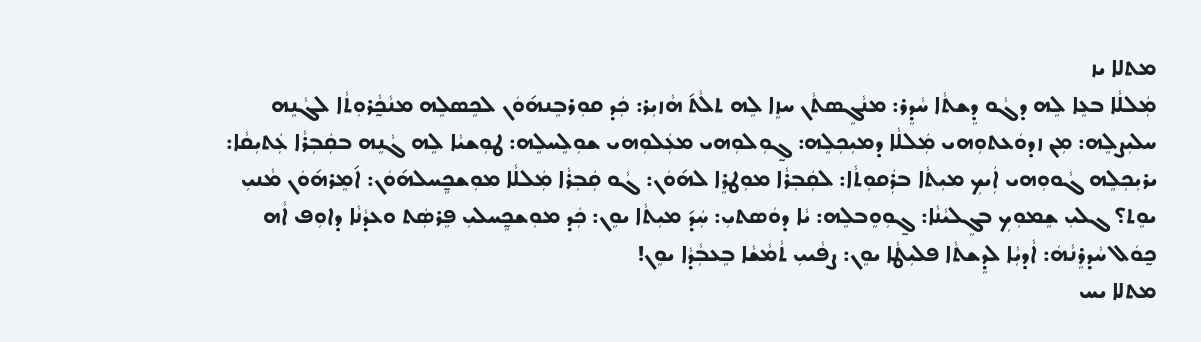ܡܬܠܐ ܝܙ
ܡܲܠܠܵܐ ܒܥܸܐ ܠܸܗ ܕܓܵܘ ܕܸܫܬܵܐ ܚܵܕܸܪ: ܡܢܵܓܸܣܬܵܢ ܚܙܸܐ ܠܸܗ ܬܠܵܬ݇ ܗܵܙܝܼܪ: ܟܲܕ ܩܘܼܪܒܸܢܗ݇ܘܿܢ ܠܟܸܣܠܸܗ ܡܢܵܟ̰ܵܪܘܼܬܵܐ ܠܓܵܢܸܗ ܚܠܝܼܨܠܸܗ: ܡܼܢ ܙܕܘܿܥܬܘܼܗܝ ܡܲܠܠܵܐ ܕܡܝܼܟܼܠܸܗ: ܓ̰ܘܼܠܘܼܗܝ ܡܥܲܠܘܼܗܝ ܫܘܼܠܸܚܠܸܗ: ܛܘܼܫܝܵܐ ܠܸܗ ܓܵܢܸܗ ܒܩܲܒܼܪܵܐ ܥܲܬܝܼܩܵܐ: ܝܪܝܼܟܼܠܸܗ ܓܵܘܘܼܗܝ ܐܲܝܟܼ ܡܝܼܬܵܐ ܒܪܲܩܘܼܬܵܐ: ܠܩܲܒܼܪܵܐ ܡܘܼܛܪܸܐ ܠܗ݇ܘܿܢ: ܓܵܘ ܩܲܒܼܪܵܐ ܡܲܠܠܵܐ ܡܘܼܫܟ̰ܸܚܠܗ݇ܘܿܢ: ܐ݇ܡܸܪܗ݇ܘܿܢ ܡܵܢܝܼ ܝܘܸܬ؟ ܓܠܝܼ ܫܸܡܘܼܟܼ ܒܓܸܠܝܵܢܵܐ: ܓ̰ܘܼܘܸܒܠܸܗ: ܝܵܐ ܕܘܿܣܬܝܼ: ܚܲܕ݇ ܡܝܼܬܵܐ ܝܘܸܢ: ܟܲܕ ܡܘܼܫܟ̰ܸܚܠܝܼ ܦܸܪܣܲܬ ܘܥܕܵܢܵܐ ܕܐܘܼܦ ܐܵܗ ܟ̰ܘܿܠ ܚܵܕܪܸܢܵܗܿ: ܐܵܕܝܼܵܐ ܠܕܸܫܬܵܐ ܦܠܝܼܛܵܐ ܝܘܸܢ: ܨܦܵܝܝܼ ܬܵܡܵܫܵܐ ܒܸܥܒܼܵܕܵܐ ܝܘܸܢ!
ܡܬܠܐ ܝܚ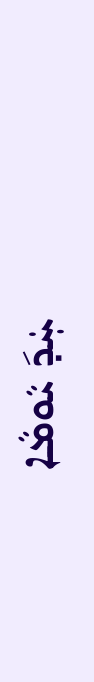ܚܲܕ݇ ܝܵܘܡܵܐ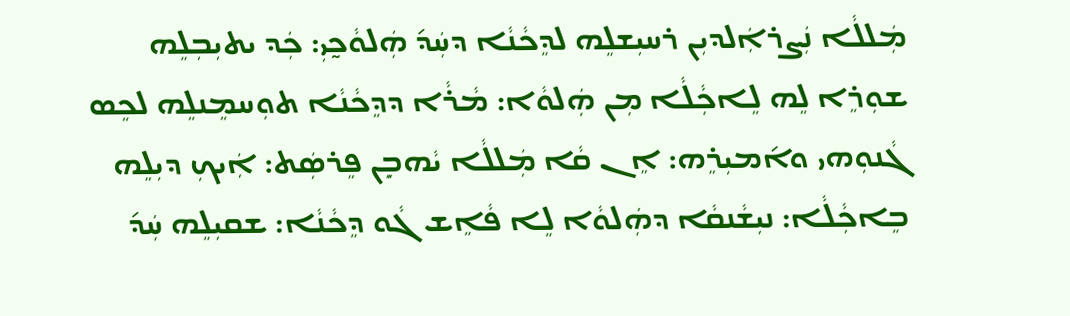ܡܲܠܠܵܐ ܢܲܨܪܐܲܠܕܝܼܢ ܪܚܝܼܫܠܸܗ ܠܕܸܟܵܢܵܐ ܕܚܲܕ݇ ܗܲܠܘܵܟ̰ܝܼ: ܟܲܕ ܝܬܝܼܒܼܠܸܗ ܫܘܼܪܸܐ ܠܸܗ ܠܸܐܟܼܵܠܵܐ ܡܼܢ ܗܲܠܘܵܐ: ܡܵܪܵܐ ܕܕܸܟܵܢܵܐ ܬܘܼܚܡܸܢܠܸܗ ܠܟܸܣ ܓܵܢܘܼܗܝ ܘܐ݇ܡܝܼܪܸܗ: ܐܸܢ ܩܵܐ ܡܲܠܠܵܐ ܝܵܗܒܼܸܢ ܦܸܪܣܲܬ: ܐܲܝܟܼ ܕܝܼܠܸܗ ܒܸܐܟܼܵܠܵܐ: ܢܝܼܫܵܢܩܵܐ ܕܗܲܠܘܵܐ ܠܸܐ ܦܵܐܸܫ ܓܵܘ ܕܸܟܵܢܵܐ: ܫܩܝܼܠܸܗ ܚܲܕ݇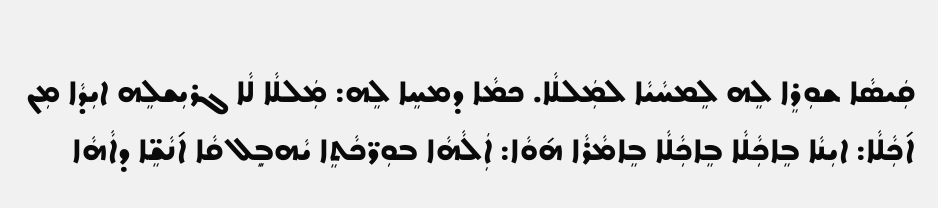ܩܲܝܣܵܐ ܫܘܼܪܸܐ ܠܸܗ ܠܸܡܚܵܝܵܐ ܠܡܲܠܠܵܐ. ܟܡܵܐ ܕܡܚܸܐ ܠܸܗ: ܡܲܠܠܵܐ ܠܵܐ ܓܪܝܼܫܠܸܗ ܐܝܼܕܵܐ ܡܼܢ ܐ݇ܟܼܵܠܵܐ: ܐܝܼܢܵܐ ܒܸܐܟܼܵܠܵܐ ܒܸܐܟܼܵܠܵܐ ܒܸܐܡܵܪܵܐ ܗ݇ܘܵܐ: ܐܲܠܵܗܵܐ ܒܘܼܖ̈ܟܵܬܸܐ ܝܵܗܒܼܸܠ ܩܵܐ ܐ݇ܢܵܫܸ̈ܐ ܕܐܵܗܵܐ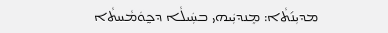ܡܕܝܼܢ݇ܬܵܐ: ܡܸܢܕܝܲܝܗܝ ܒܚܲܝܠܵܐ ܕܟ̰ܘܿܡܵܚܬܵܐ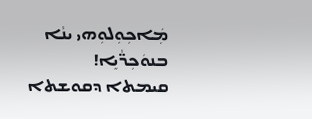ܡܲܐܟܼܘܼܠܘܼܗܝ ܝܢܵܐ ܒܢܘܿܟܼܖ̈ܵܝܸܐ!
ܩܝܡܬܐ ܕܩܘܫܬܐ